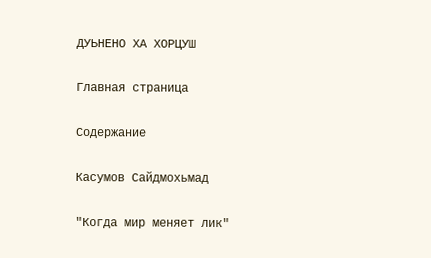ДУЬНЕНО ХА ХОРЦУШ

Главная страница

Содержание

Касумов Сайдмохьмад

"Когда мир меняет лик"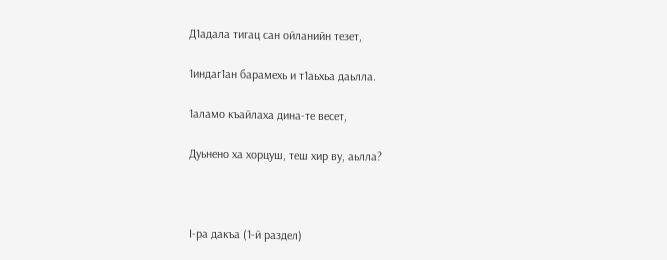Д1адала тигац сан ойланийн тезет,

1индаг1ан барамехь и т1аьхьа даьлла.

1аламо къайлаха дина-те весет,

Дуьнено ха хорцуш, теш хир ву, аьлла?



І-ра дакъа (1-й раздел)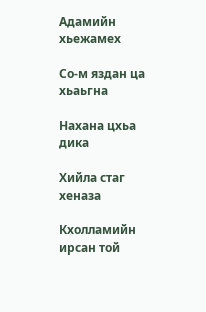Адамийн хьежамех

Со-м яздан ца хьаьгна

Нахана цхьа дика

Хийла стаг хеназа

Кхолламийн ирсан той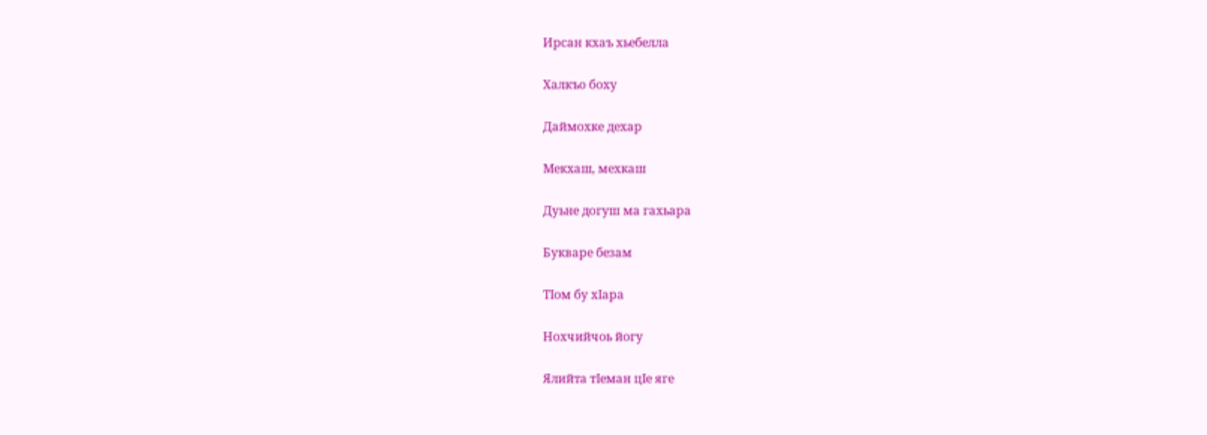Ирсан кхаъ хьебелла

Халкъо боху

Даймохке дехар

Мекхаш, мехкаш

Дуьне догуш ма гахьара

Букваре безам

ТІом бу хІара

Нохчийчоь йогу

Ялийта тІеман цІе яге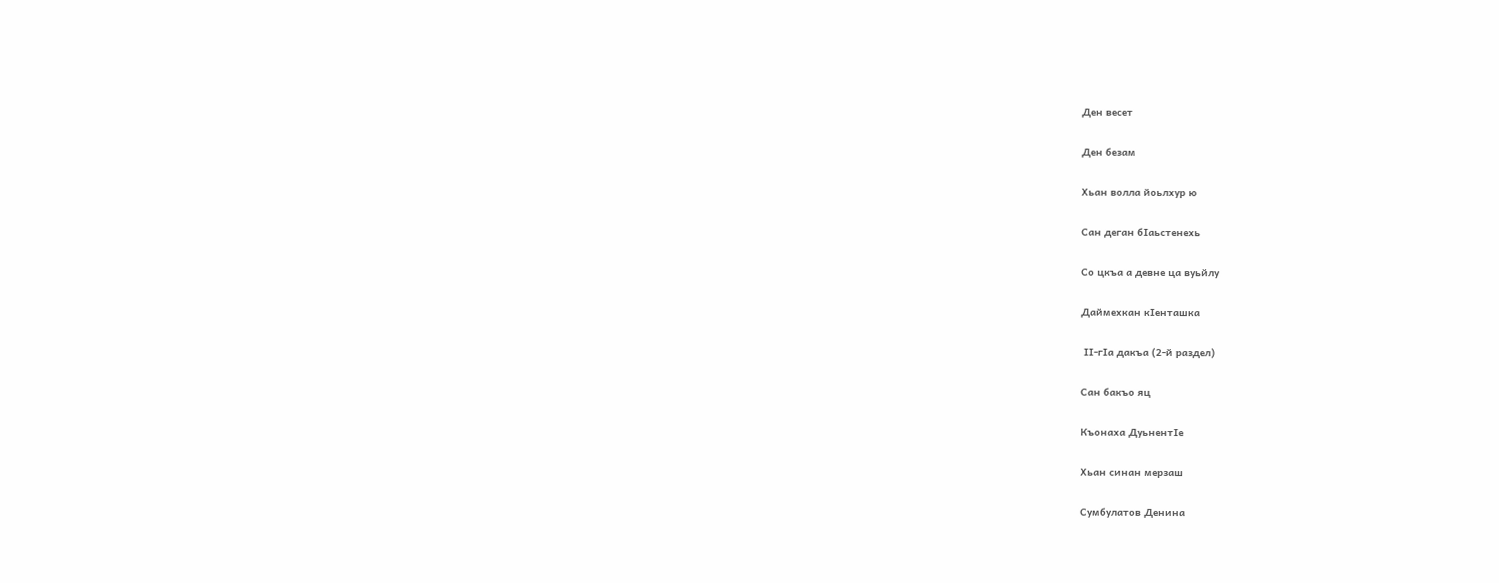Ден весет

Ден безам

Хьан волла йоьлхур ю

Сан деган бІаьстенехь

Со цкъа а девне ца вуьйлу

Даймехкан кІенташка

 ІІ-гІа дакъа (2-й раздел)

Сан бакъо яц

Къонаха ДуьнентІе

Хьан синан мерзаш

Сумбулатов Денина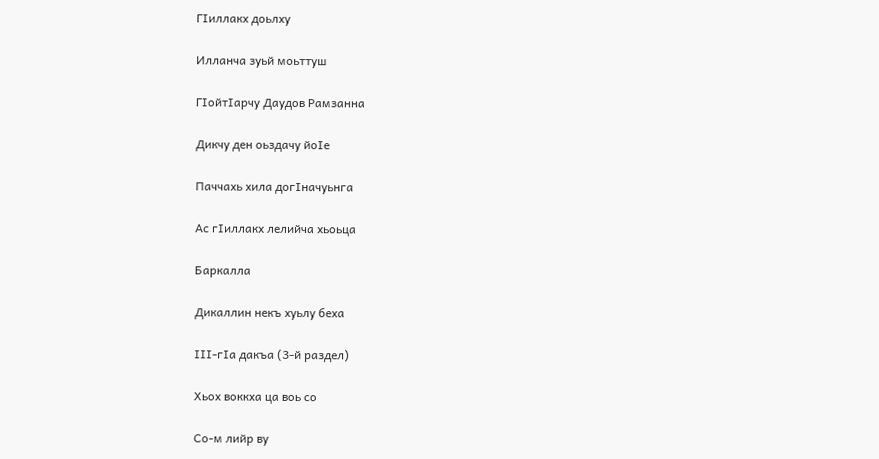ГІиллакх доьлху

Илланча зуьй моьттуш

ГІойтІарчу Даудов Рамзанна

Дикчу ден оьздачу йоІе

Паччахь хила догІначуьнга

Ас гІиллакх лелийча хьоьца

Баркалла

Дикаллин некъ хуьлу беха

ІІІ-гІа дакъа (3-й раздел)

Хьох воккха ца воь со

Со-м лийр ву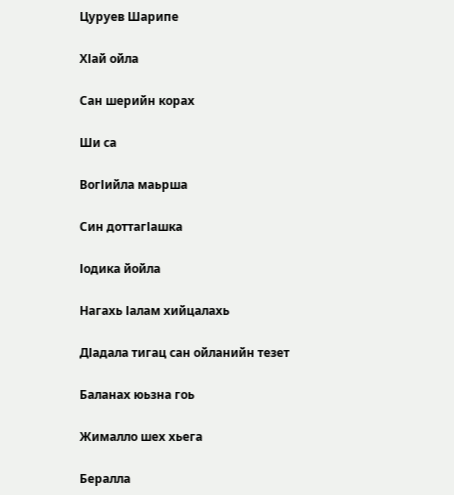Цуруев Шарипе

ХІай ойла

Сан шерийн корах

Ши са

ВогІийла маьрша

Син доттагІашка

Іодика йойла

Нагахь Іалам хийцалахь

ДІадала тигац сан ойланийн тезет

Баланах юьзна гоь

Жималло шех хьега

Бералла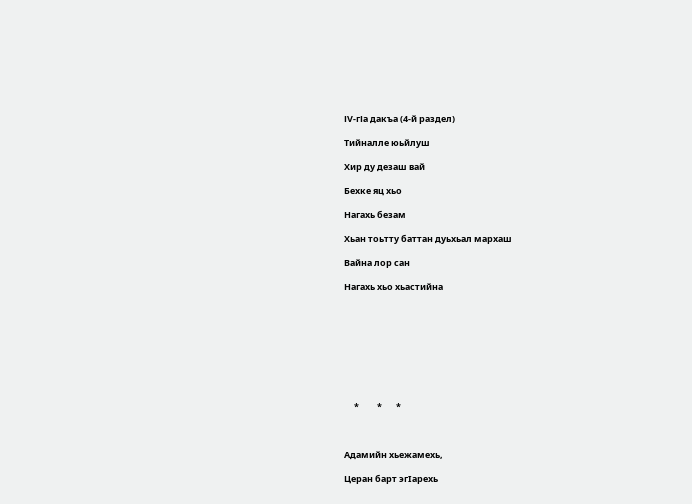ІV-гІа дакъа (4-й раздел)

Тийналле юьйлуш

Хир ду дезаш вай

Бехке яц хьо

Нагахь безам

Хьан тоьтту баттан дуьхьал мархаш

Вайна лор сан

Нагахь хьо хьастийна









     *         *       *



Адамийн хьежамехь,

Церан барт эгIарехь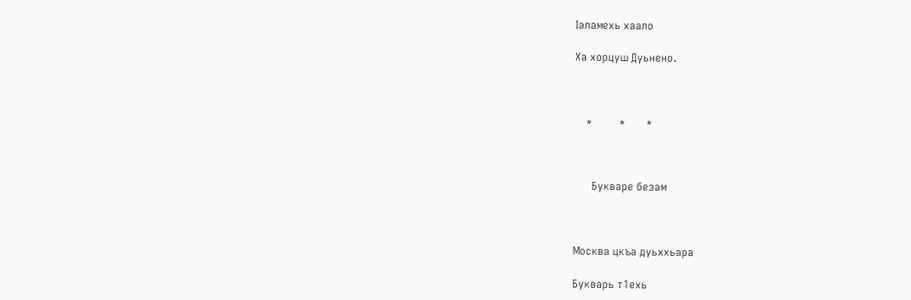Iаламехь хаало

Ха хорцуш Дуьнено.



    *         *       *



      Букваре безам



Москва цкъа дуьххьара

Букварь т1ехь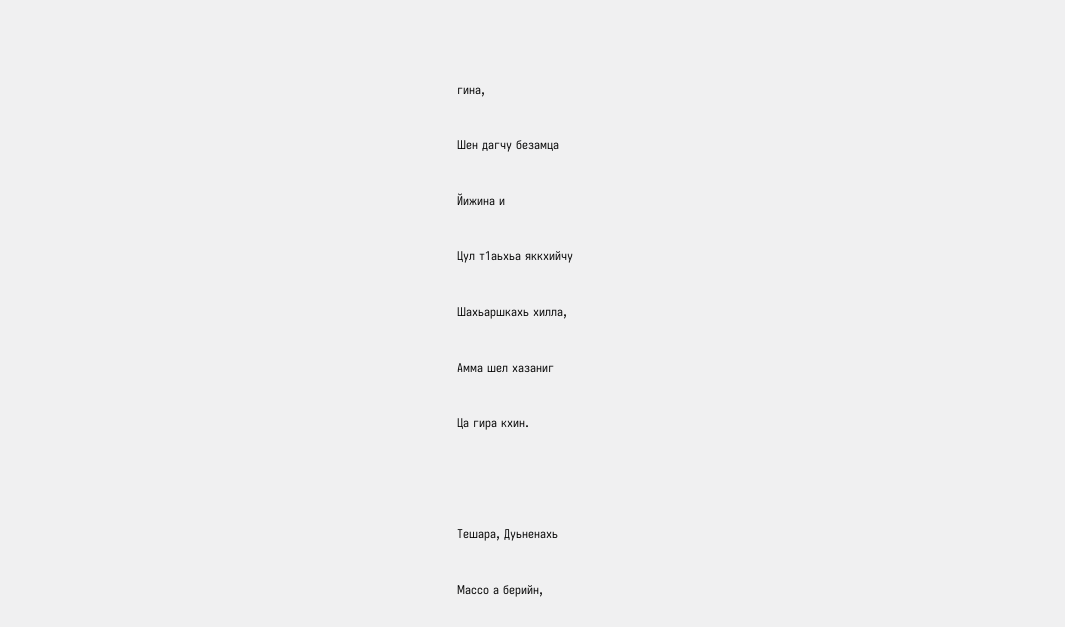гина,

Шен дагчу безамца

Йижина и

Цул т1аьхьа яккхийчу

Шахьаршкахь хилла,

Амма шел хазаниг

Ца гира кхин.



Тешара, Дуьненахь

Массо а берийн,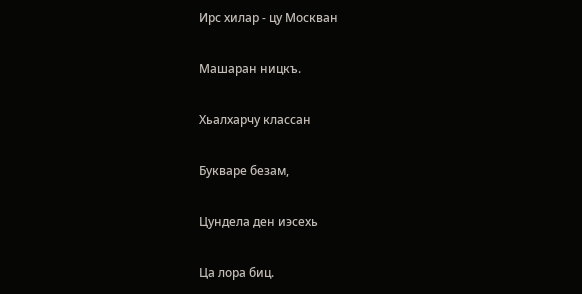Ирс хилар - цу Москван

Машаран ницкъ.

Хьалхарчу классан

Букваре безам,

Цундела ден иэсехь

Ца лора биц.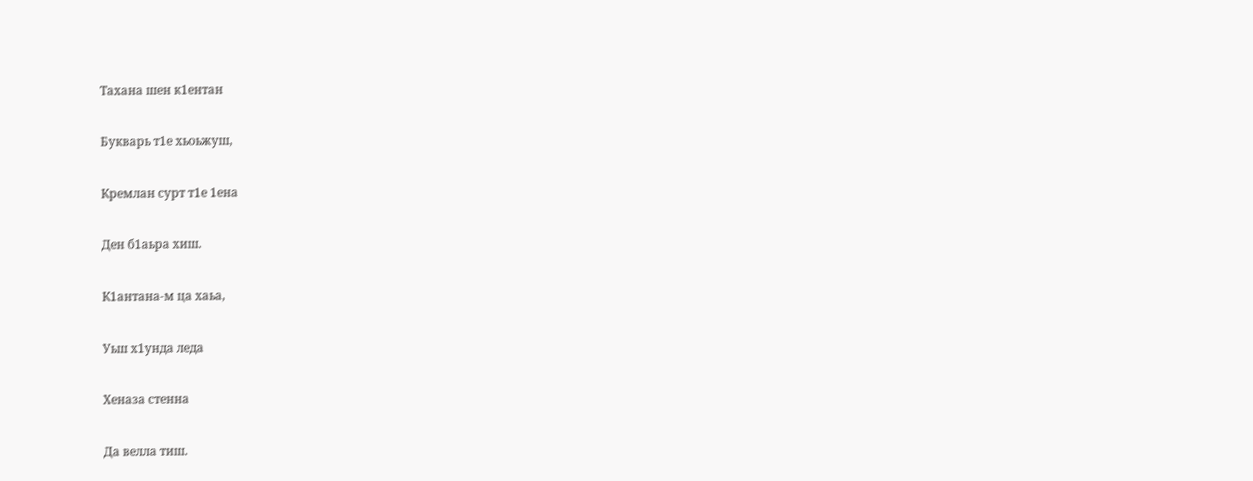Тахана шен к1ентан

Букварь т1е хьоьжуш,

Кремлан сурт т1е 1ена

Ден б1аьра хиш.

К1антана-м ца хаьа,

Уьш х1унда леда

Хеназа стенна

Да велла тиш.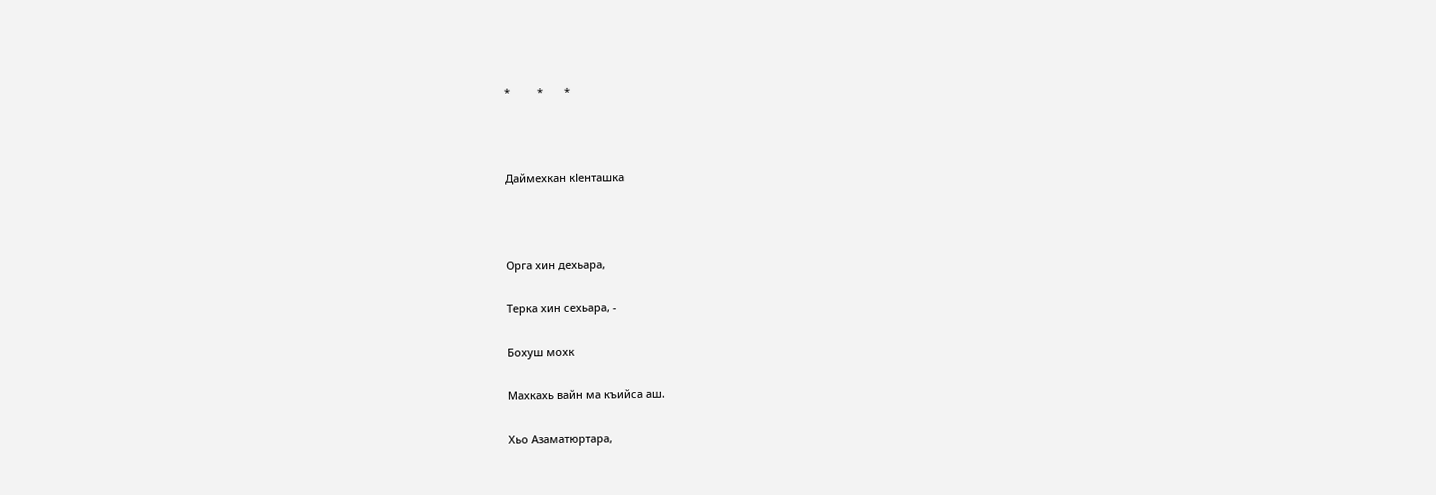*         *       *



Даймехкан кІенташка



Орга хин дехьара,

Терка хин сехьара, -

Бохуш мохк

Махкахь вайн ма къийса аш.

Хьо Азаматюртара,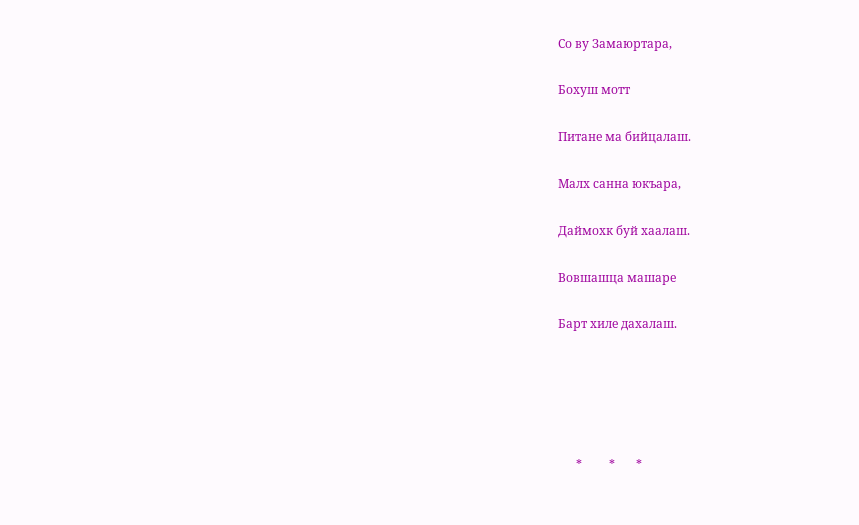Со ву Замаюртара,

Бохуш мотт

Питане ма бийцалаш.

Малх санна юкъара,

Даймохк буй хаалаш.

Вовшашца машаре

Барт хиле дахалаш.





      *         *       *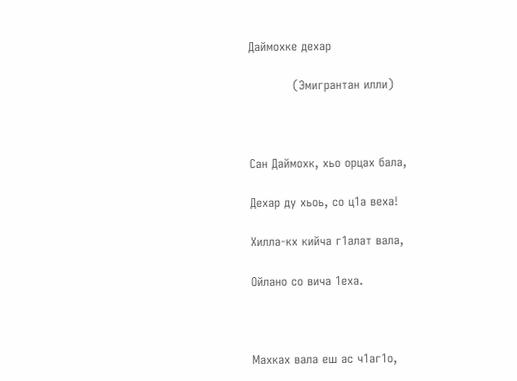Даймохке дехар

           (Эмигрантан илли)



Сан Даймохк, хьо орцах бала,

Дехар ду хьоь, со ц1а веха!

Хилла-кх кийча г1алат вала,

Ойлано со вича 1еха.



Махках вала еш ас ч1аг1о,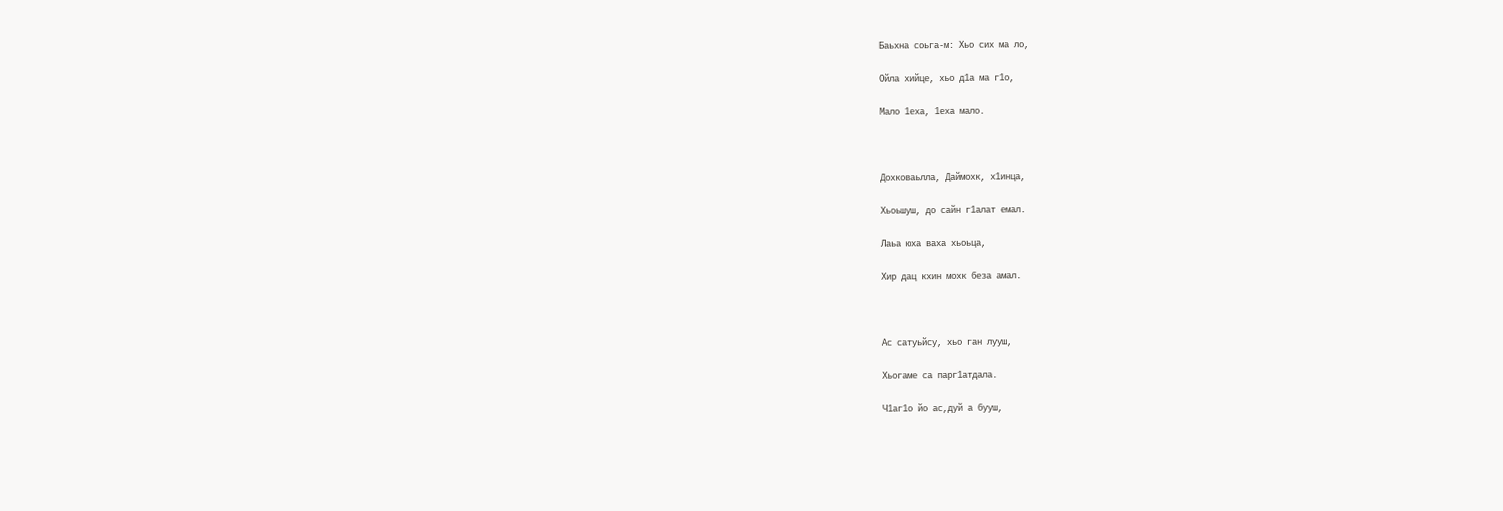Баьхна соьга-м: Хьо сих ма ло,

Ойла хийце, хьо д1а ма г1о,

Мало 1еха, 1еха мало.



Дохковаьлла, Даймохк, х1инца,

Хьоьшуш, до сайн г1алат емал.

Лаьа юха ваха хьоьца,

Хир дац кхин мохк беза амал.



Ас сатуьйсу, хьо ган лууш,

Хьогаме са парг1атдала.

Ч1аг1о йо ас,дуй а бууш,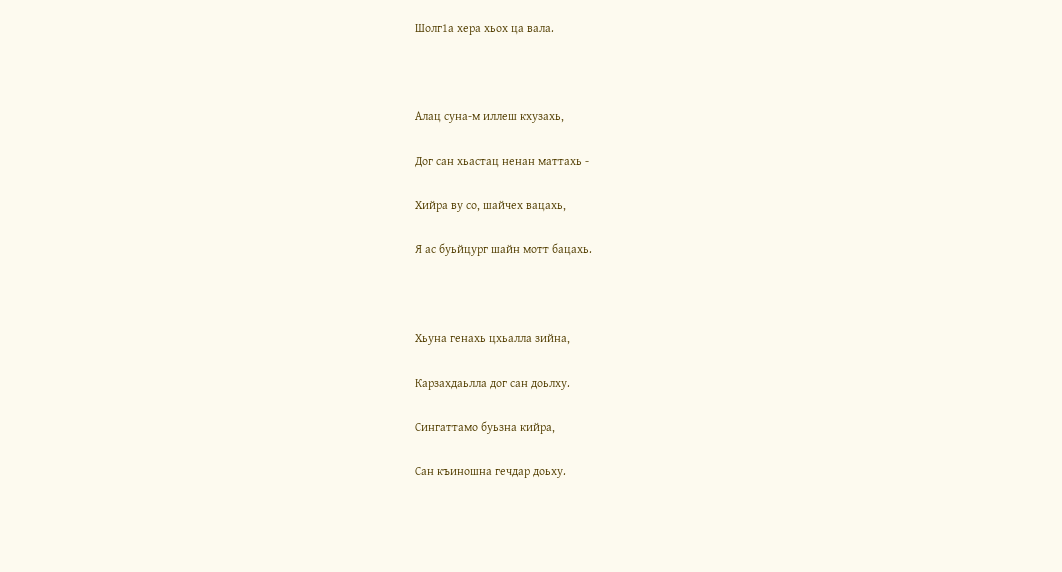Шолг1а хера хьох ца вала.



Алац суна-м иллеш кхузахь,

Дог сан хьастац ненан маттахь -

Хийра ву со, шайчех вацахь,

Я ас буьйцург шайн мотт бацахь.



Хьуна генахь цхьалла зийна,

Карзахдаьлла дог сан доьлху.

Сингаттамо буьзна кийра,

Сан къиношна гечдар доьху.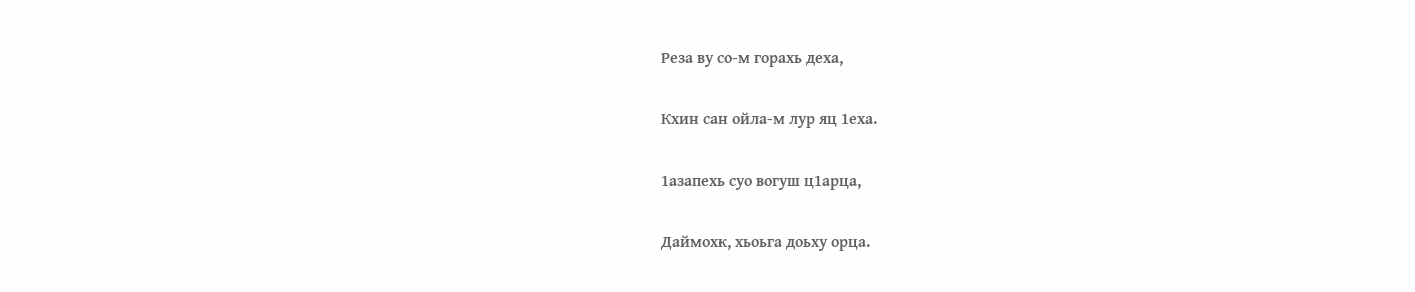Реза ву со-м горахь деха,

Кхин сан ойла-м лур яц 1еха.

1азапехь суо вогуш ц1арца,

Даймохк, хьоьга доьху орца.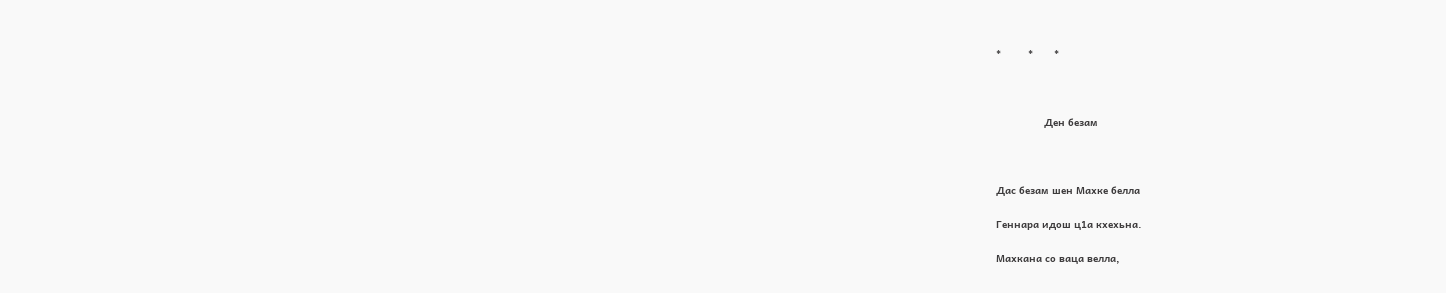*         *       *



                Ден безам



Дас безам шен Махке белла

Геннара идош ц1а кхехьна.

Махкана со ваца велла,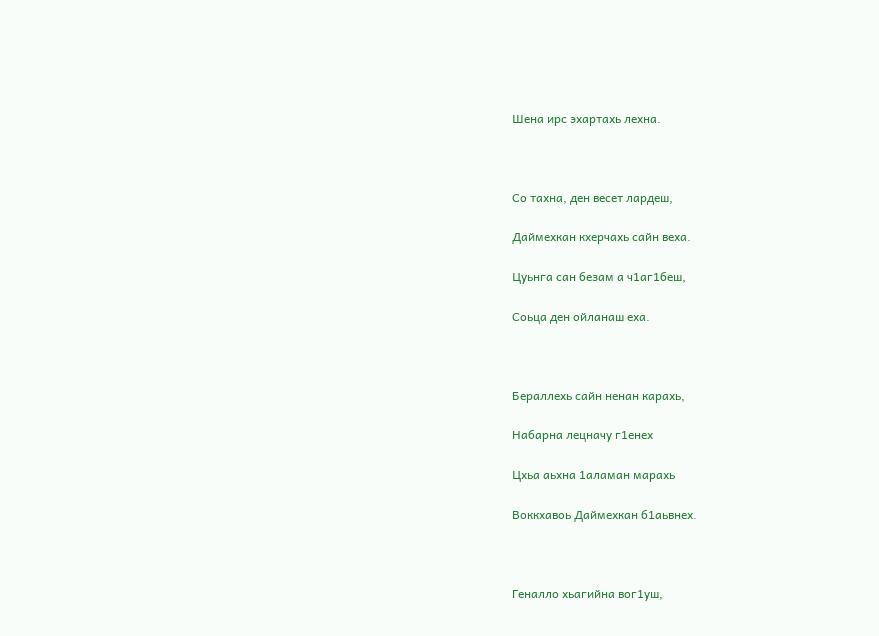Шена ирс эхартахь лехна.



Со тахна, ден весет лардеш,

Даймехкан кхерчахь сайн веха.

Цуьнга сан безам а ч1аг1беш,

Соьца ден ойланаш еха.



Бераллехь сайн ненан карахь,

Набарна лецначу г1енех

Цхьа аьхна 1аламан марахь

Воккхавоь Даймехкан б1аьвнех.



Геналло хьагийна вог1уш,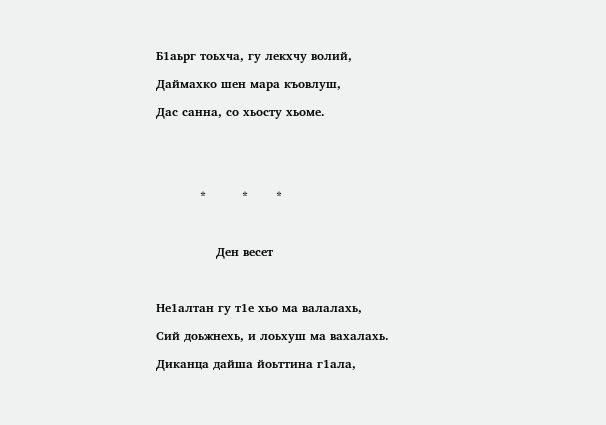Б1аьрг тоьхча, гу лекхчу волий,

Даймахко шен мара къовлуш,

Дас санна, со хьосту хьоме.





           *         *       *



               Ден весет



Не1алтан гу т1е хьо ма валалахь,

Сий доьжнехь, и лоьхуш ма вахалахь.

Диканца дайша йоьттина г1ала,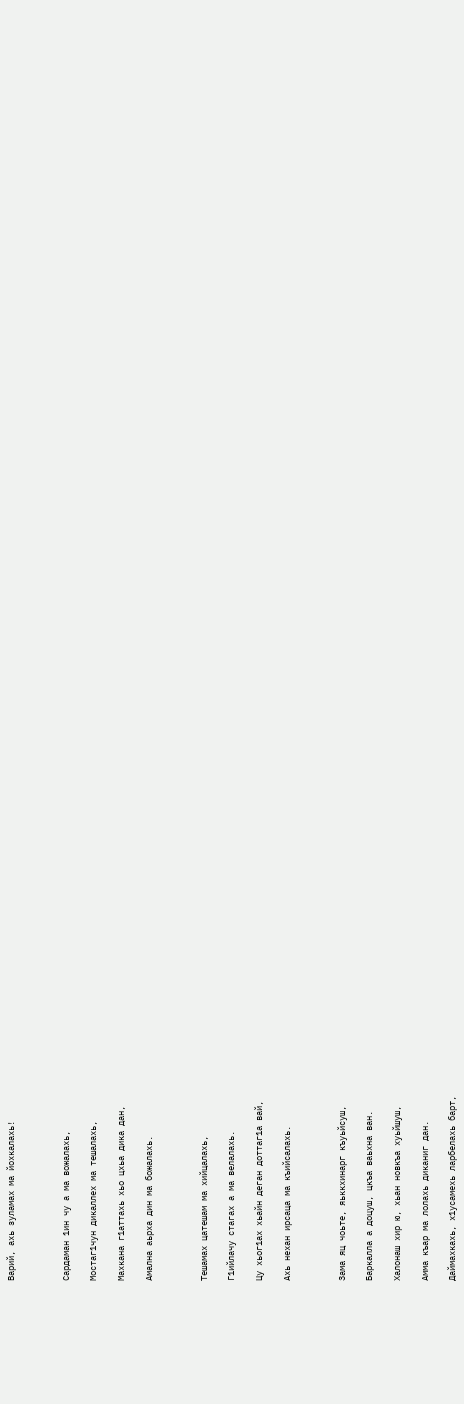Варий, ахь зуламах ма йохкалахь!



Сардаман 1ин чу а ма вожалахь,

Мостаг1чун дикаллех ма тешалахь,

Махкана г1аттахь хьо цхьа дика дан,

Амална аьрха дин ма божалахь.



Тешамах цатешам ма хийцалахь,

Г1ийлачу стагах а ма велалахь.

Цу хьог1ах хьайн деган доттаг1а вай,

Ахь нехан ирсаца ма къийсалахь.



Зама яц чоьте, яьккхинарг къуьйсуш,

Баркалла а доцуш, цкъа ваьхна ван.

Халонаш хир ю, хьан новкъа хуьйшуш,

Амма къар ма лолахь диканиг дан.

Даймахкахь, х1усамехь ларбелахь барт,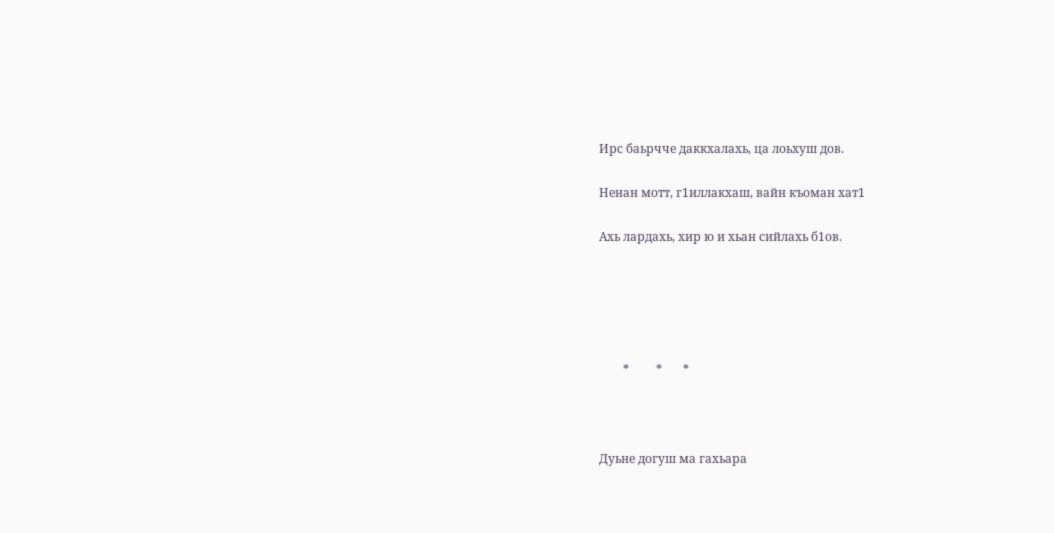Ирс баьрчче даккхалахь, ца лоьхуш дов.

Ненан мотт, г1иллакхаш, вайн къоман хат1

Ахь лардахь, хир ю и хьан сийлахь б1ов.





        *         *       *



Дуьне догуш ма гахьара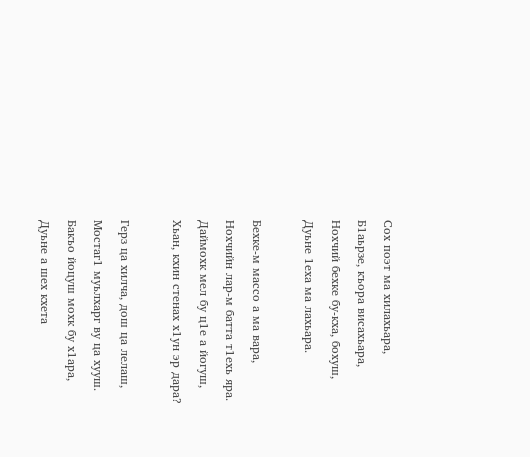Сох поэт ма хилахьара,

Б1аьрзе, къора висахьара,

Нохчий бехке бу-кха, бохуш,

Дуьне 1еха ма лахьара.



Бехке-м массо а ма вара,

Нохчийн лар-м батта т1ехь яра.

Даймохк мел бу ц1е а йогуш,

Хьан, кхин стенах х1ун эр дара?



Герз ца хилча, дош ца лелаш,

Мостаг1 муьлхарг ву ца хууш.

Бакъо йоцуш мохк бу х1ара,

Дуьне а шех кхета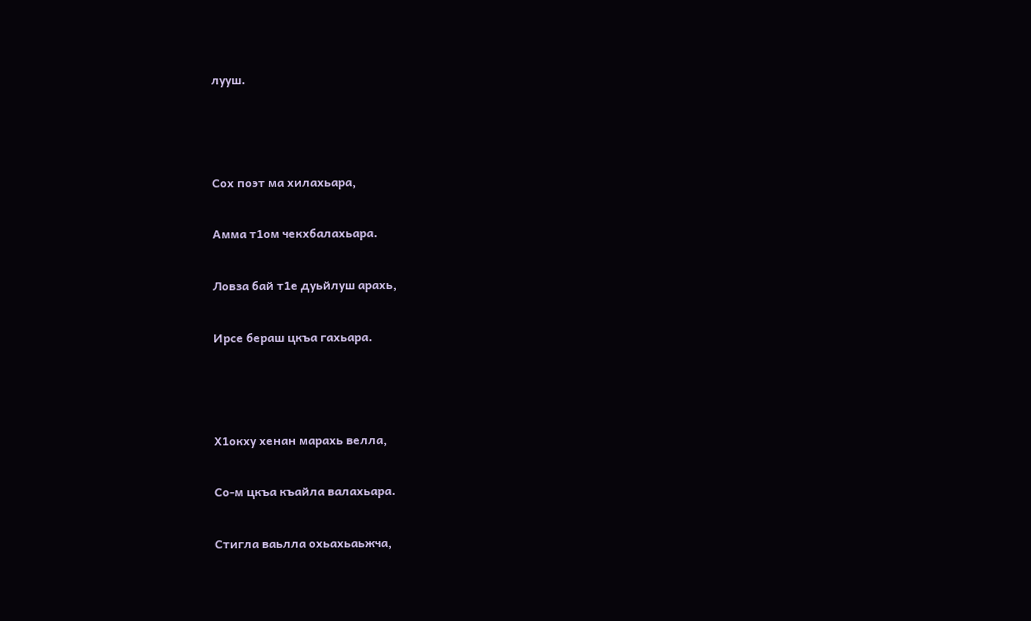лууш.



Сох поэт ма хилахьара,

Амма т1ом чекхбалахьара.

Ловза бай т1е дуьйлуш арахь,

Ирсе бераш цкъа гахьара.



Х1окху хенан марахь велла,

Со-м цкъа къайла валахьара.

Стигла ваьлла охьахьаьжча,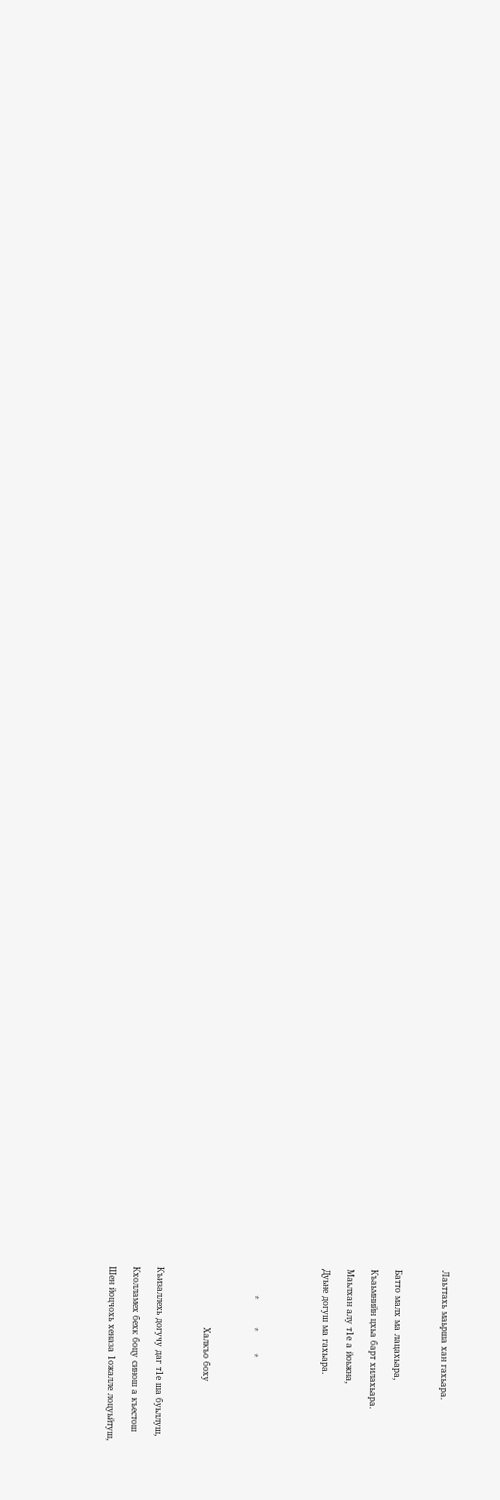Лаьттахь маьрша хан гахьара.



Батто малх ма лацахьара,

Къаьмнийн цхьа барт хилахьара.

Маьлхан алу т1е а йоьжна,

Дуьне догуш ма гахьара.





         *         *       *



                    Халкъо боху



Къизаллехь догучу даг т1е ша буьллуш,

Кхолламех бехк боцу синош а къестош

Шен йоцчохь хеназа 1ожалле лоцуьйтуш,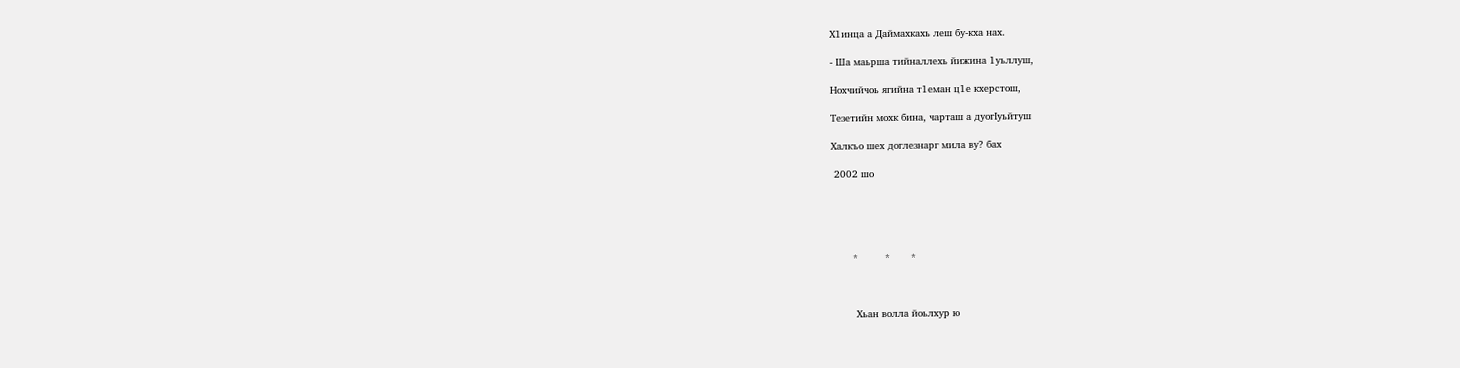Х1инца а Даймахкахь леш бу-кха нах.

- Ша маьрша тийналлехь йижина 1уьллуш,

Нохчийчоь ягийна т1еман ц1е кхерстош,

Тезетийн мохк бина, чарташ а дуогІуьйтуш

Халкъо шех доглезнарг мила ву? бах

 2002 шо





       *         *       *



        Хьан волла йоьлхур ю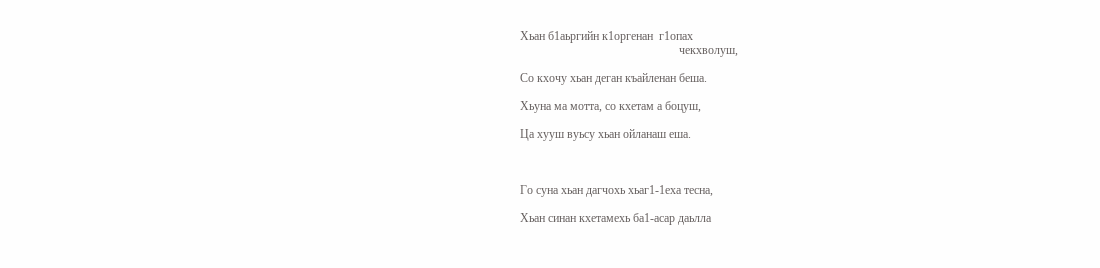Хьан б1аьргийн к1оргенан  г1опах
                                                     чекхволуш,

Со кхочу хьан деган къайленан беша.

Хьуна ма мотта, со кхетам а боцуш,

Ца хууш вуьсу хьан ойланаш еша.



Го суна хьан дагчохь хьаг1-1еха тесна,

Хьан синан кхетамехь ба1-асар даьлла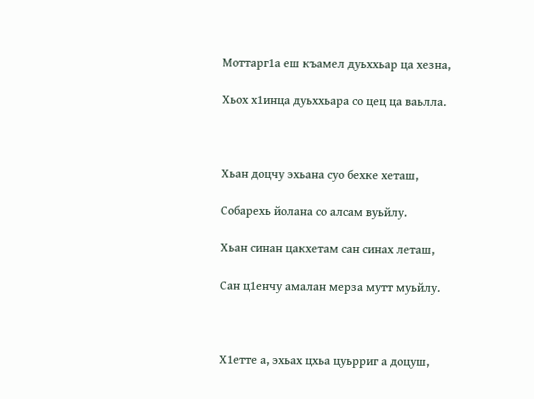Моттарг1а еш къамел дуьххьар ца хезна,

Хьох х1инца дуьххьара со цец ца ваьлла.



Хьан доцчу эхьана суо бехке хеташ,

Собарехь йолана со алсам вуьйлу.

Хьан синан цакхетам сан синах леташ,

Сан ц1енчу амалан мерза мутт муьйлу.



Х1етте а, эхьах цхьа цуьрриг а доцуш,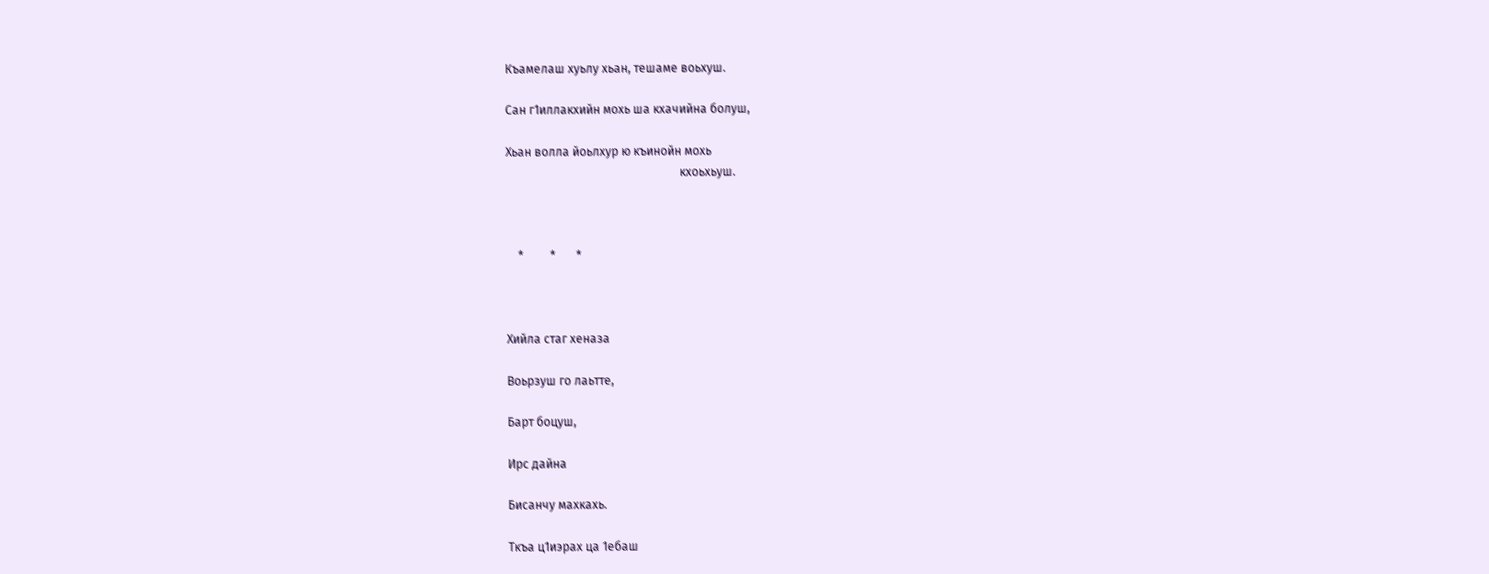Къамелаш хуьлу хьан, тешаме воьхуш.

Сан г1иллакхийн мохь ша кхачийна болуш,

Хьан волла йоьлхур ю къинойн мохь
                                                          кхоьхьуш.



    *         *       *



Хийла стаг хеназа

Воьрзуш го лаьтте,

Барт боцуш,

Ирс дайна

Бисанчу махкахь.

Ткъа ц1иэрах ца 1ебаш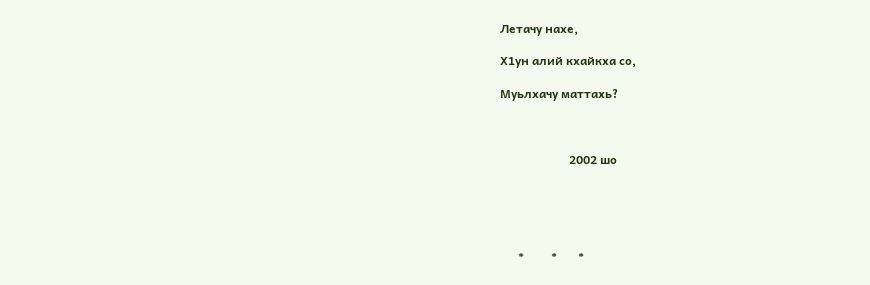Летачу нахе,

Х1ун алий кхайкха со,

Муьлхачу маттахь?



                       2002 шо





      *         *       *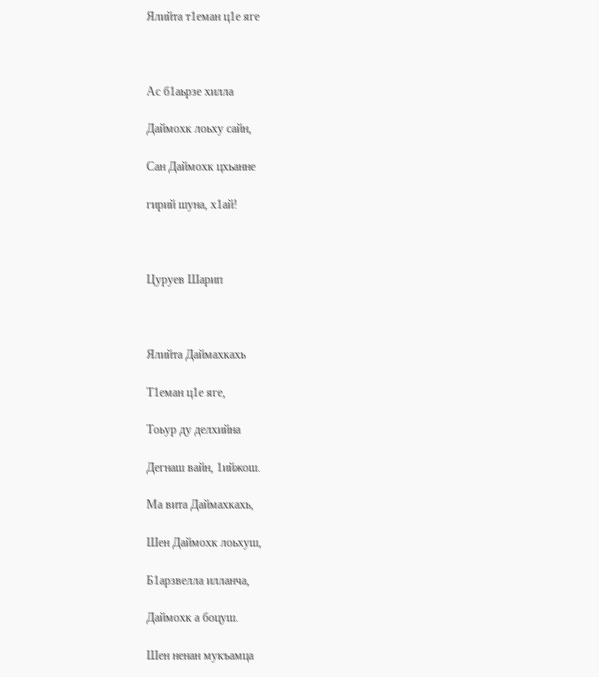Ялийта т1еман ц1е яге



Ас б1аьрзе хилла

Даймохк лоьху сайн,

Сан Даймохк цхьанне

гирий шуна, х1ай!



Цуруев Шарип



Ялийта Даймахкахь

Т1еман ц1е яге,

Тоьур ду делхийна

Дегнаш вайн, 1ийжош.

Ма вита Даймахкахь,

Шен Даймохк лоьхуш,

Б1арзвелла илланча,

Даймохк а боцуш.

Шен ненан мукъамца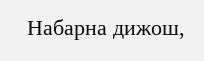Набарна дижош,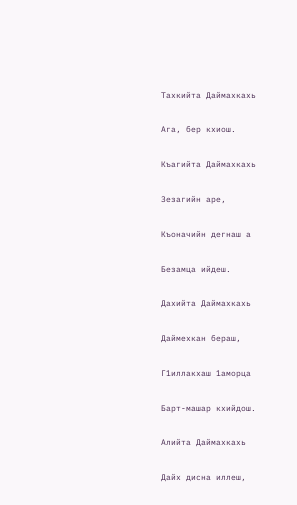Тахкийта Даймахкахь

Ага, бер кхиош.

Къагийта Даймахкахь

Зезагийн аре,

Къоначийн дегнаш а

Безамца ийдеш.

Дахийта Даймахкахь

Даймехкан бераш,

Г1иллакхаш 1аморца

Барт-машар кхийдош.

Алийта Даймахкахь

Дайх дисна иллеш,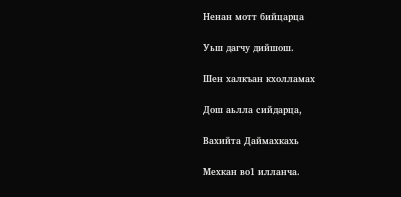Ненан мотт бийцарца

Уьш дагчу дийшош.

Шен халкъан кхолламах

Дош аьлла сийдарца,

Вахийта Даймахкахь

Мехкан во1 илланча.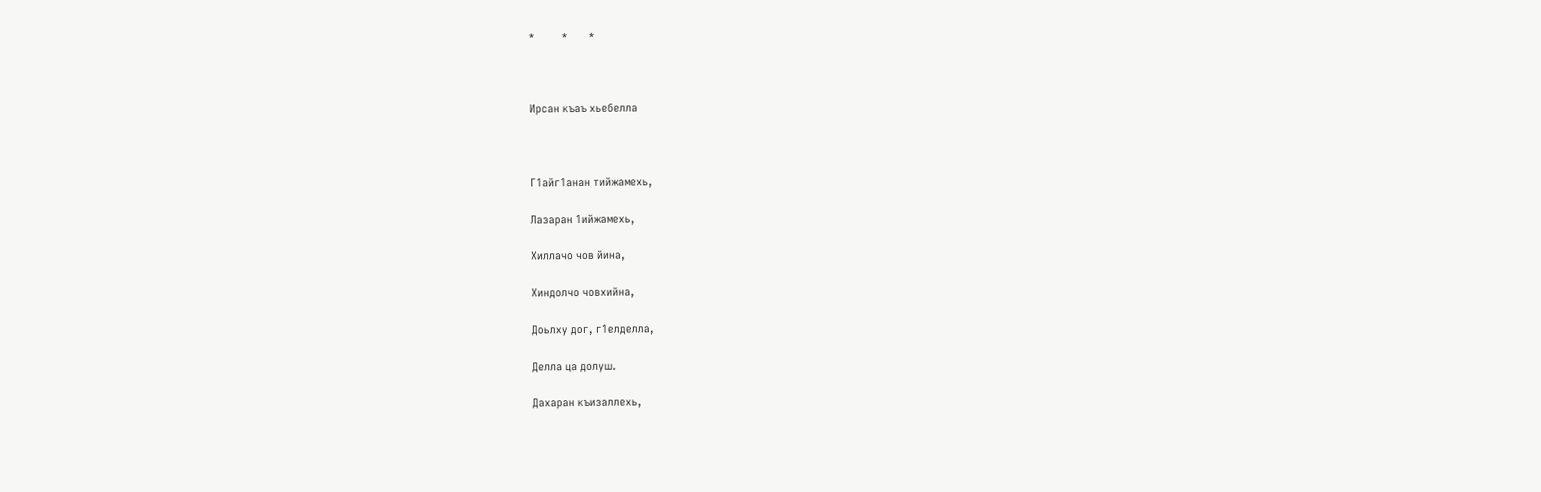*         *       *



Ирсан къаъ хьебелла



Г1айг1анан тийжамехь,

Лазаран 1ийжамехь,

Хиллачо чов йина,

Хиндолчо човхийна,

Доьлху дог, г1елделла,

Делла ца долуш.

Дахаран къизаллехь,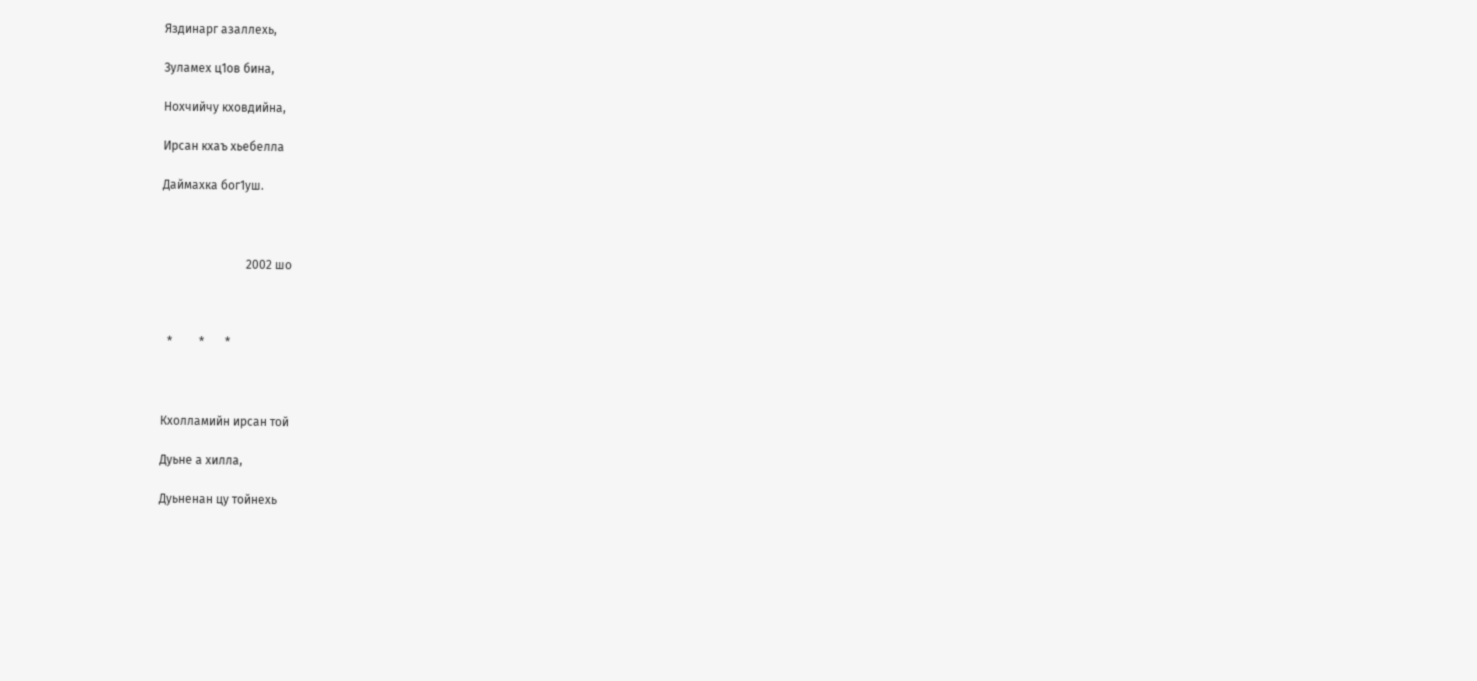Яздинарг азаллехь,

Зуламех ц1ов бина,

Нохчийчу кховдийна,

Ирсан кхаъ хьебелла

Даймахка бог1уш.



                            2002 шо



  *         *       *



Кхолламийн ирсан той

Дуьне а хилла,

Дуьненан цу тойнехь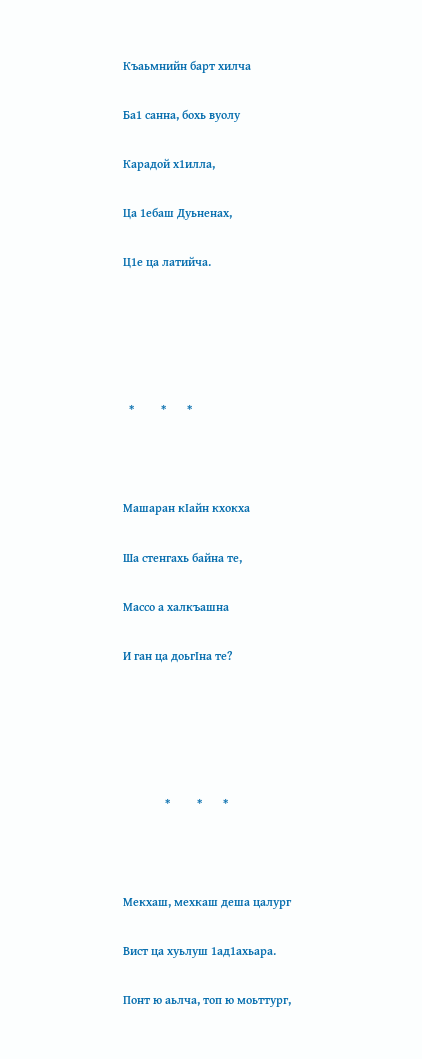Къаьмнийн барт хилча

Ба1 санна, бохь вуолу

Карадой х1илла,

Ца 1ебаш Дуьненах,

Ц1е ца латийча.





  *         *       *



Машаран кIайн кхокха

Ша стенгахь байна те,

Массо а халкъашна

И ган ца доьгІна те?





              *         *       *



Мекхаш, мехкаш деша цалург

Вист ца хуьлуш 1ад1ахьара.

Понт ю аьлча, топ ю моьттург,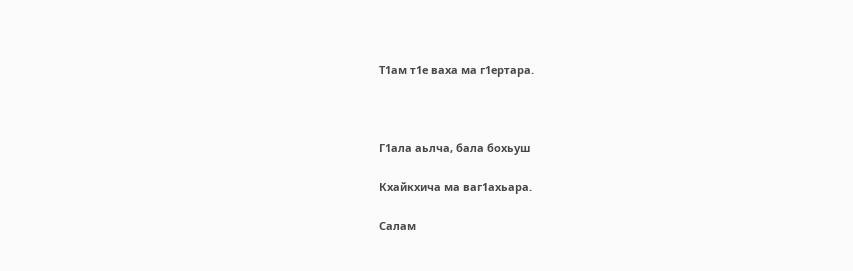Т1ам т1е ваха ма г1ертара.



Г1ала аьлча, бала бохьуш

Кхайкхича ма ваг1ахьара.

Салам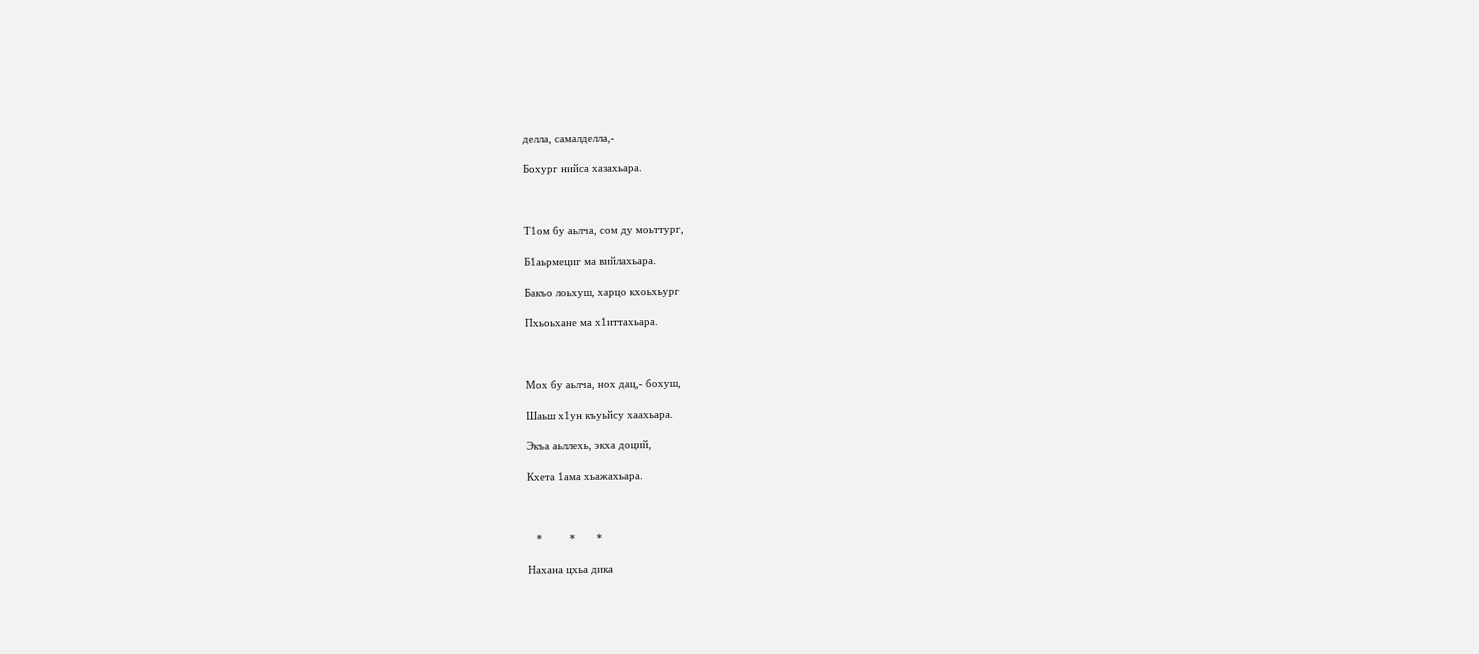делла, самалделла,-

Бохург нийса хазахьара.



Т1ом бу аьлча, сом ду моьттург,

Б1аьрмециг ма вийлахьара.

Бакъо лоьхуш, харцо кхоьхьург

Пхьоьхане ма х1иттахьара.



Мох бу аьлча, нох дац,- бохуш,

Шаьш х1ун къуьйсу хаахьара.

Экъа аьллехь, экха доций,

Кхета 1ама хьажахьара.



   *         *       *

Нахана цхьа дика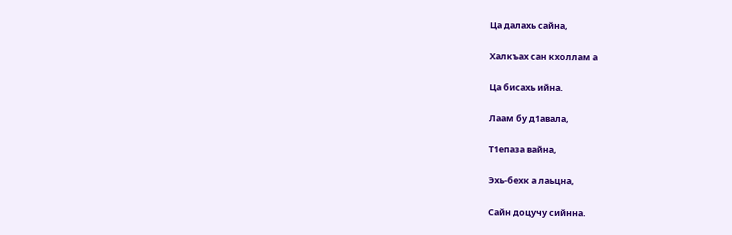Ца далахь сайна,

Халкъах сан кхоллам а

Ца бисахь ийна.

Лаам бу д1авала,

Т1епаза вайна,

Эхь-бехк а лаьцна,

Сайн доцучу сийнна.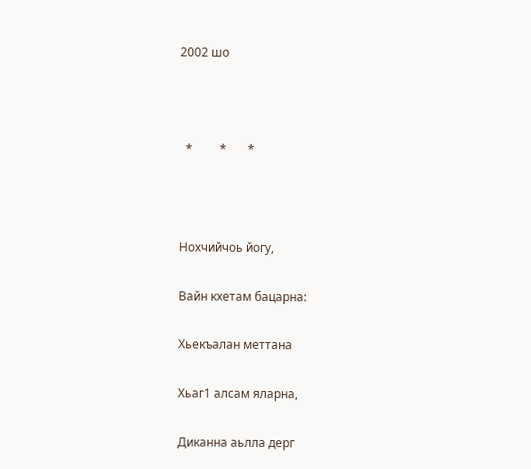2002 шо



  *         *       *



Нохчийчоь йогу,

Вайн кхетам бацарна:

Хьекъалан меттана

Хьаг1 алсам яларна,

Диканна аьлла дерг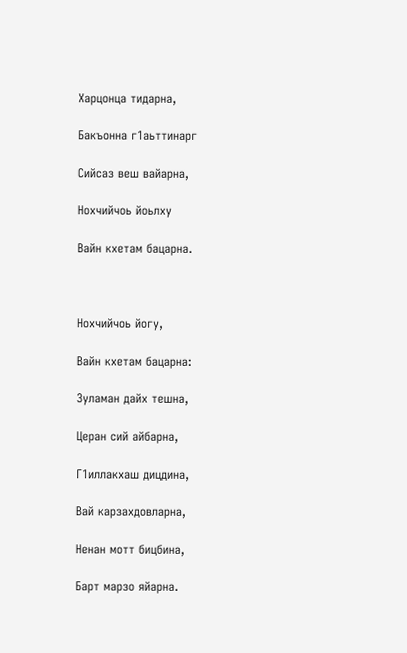Харцонца тидарна,

Бакъонна г1аьттинарг

Сийсаз веш вайарна,

Нохчийчоь йоьлху

Вайн кхетам бацарна.



Нохчийчоь йогу,

Вайн кхетам бацарна:

Зуламан дайх тешна,

Церан сий айбарна,

Г1иллакхаш дицдина,

Вай карзахдовларна,

Ненан мотт бицбина,

Барт марзо яйарна.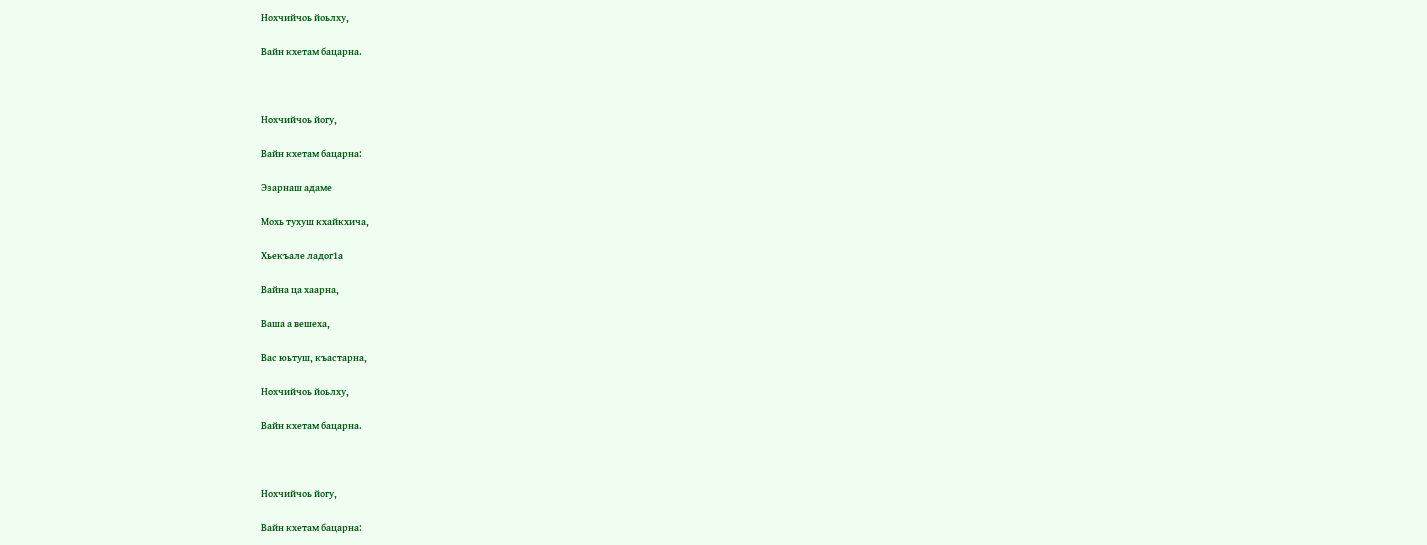Нохчийчоь йоьлху,

Вайн кхетам бацарна.



Нохчийчоь йогу,

Вайн кхетам бацарна:

Эзарнаш адаме

Мохь тухуш кхайкхича,

Хьекъале ладог1а

Вайна ца хаарна,

Ваша а вешеха,

Вас юьтуш, къастарна,

Нохчийчоь йоьлху,

Вайн кхетам бацарна.



Нохчийчоь йогу,

Вайн кхетам бацарна: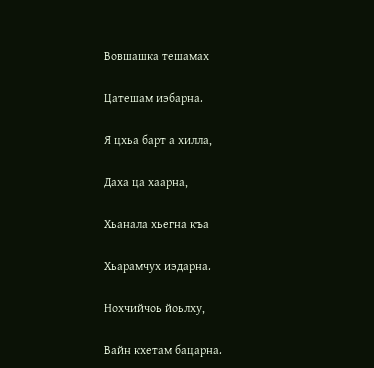Вовшашка тешамах

Цатешам иэбарна.

Я цхьа барт а хилла,

Даха ца хаарна,

Хьанала хьегна къа

Хьарамчух иэдарна.

Нохчийчоь йоьлху,

Вайн кхетам бацарна.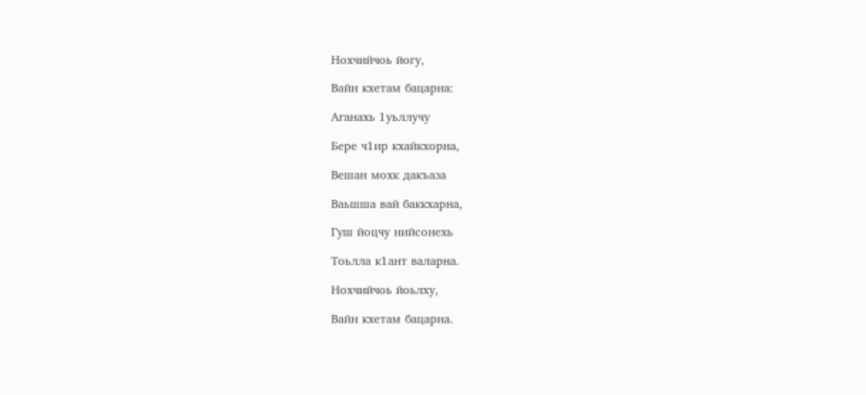Нохчийчоь йогу,

Вайн кхетам бацарна:

Аганахь 1уьллучу

Бере ч1ир кхайкхорна,

Вешан мохк дакъаза

Ваьшша вай баккхарна,

Гуш йоцчу нийсонехь

Тоьлла к1ант валарна.

Нохчийчоь йоьлху,

Вайн кхетам бацарна.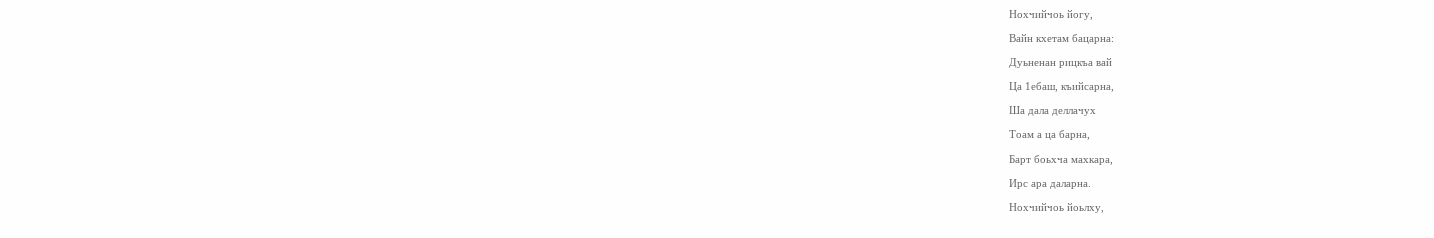Нохчийчоь йогу,

Вайн кхетам бацарна:

Дуьненан рицкъа вай

Ца 1ебаш, къийсарна,

Ша дала деллачух

Тоам а ца барна,

Барт боьхча махкара,

Ирс ара даларна.

Нохчийчоь йоьлху,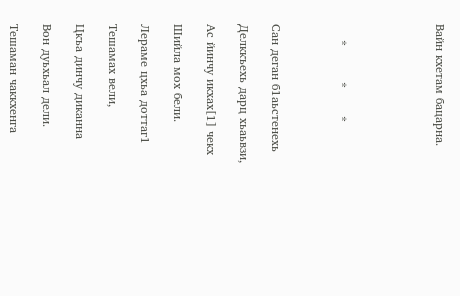Вайн кхетам бацарна.





    *         *       *



Сан деган б1аьстенехь

Делккъехь дарц хьаьвзи,

Ас йинчу икхах[1] чекх

Шийла мох бели.

Лераме цхьа доттаг1

Тешамах вели,

Цкъа динчу диканна

Вон дуьхьал дели.

Тешаман чаккхенга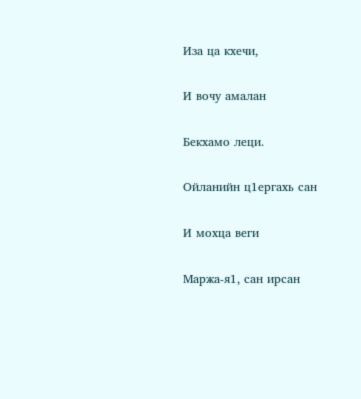Иза ца кхечи,

И вочу амалан

Бекхамо леци.

Ойланийн ц1ергахь сан

И мохца веги

Маржа-я1, сан ирсан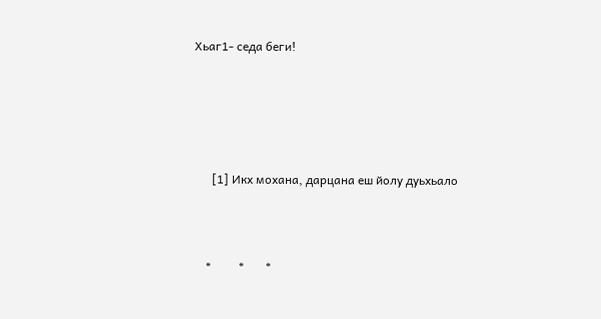Хьаг1- седа беги!





      [1] Икх мохана, дарцана еш йолу дуьхьало



    *         *       *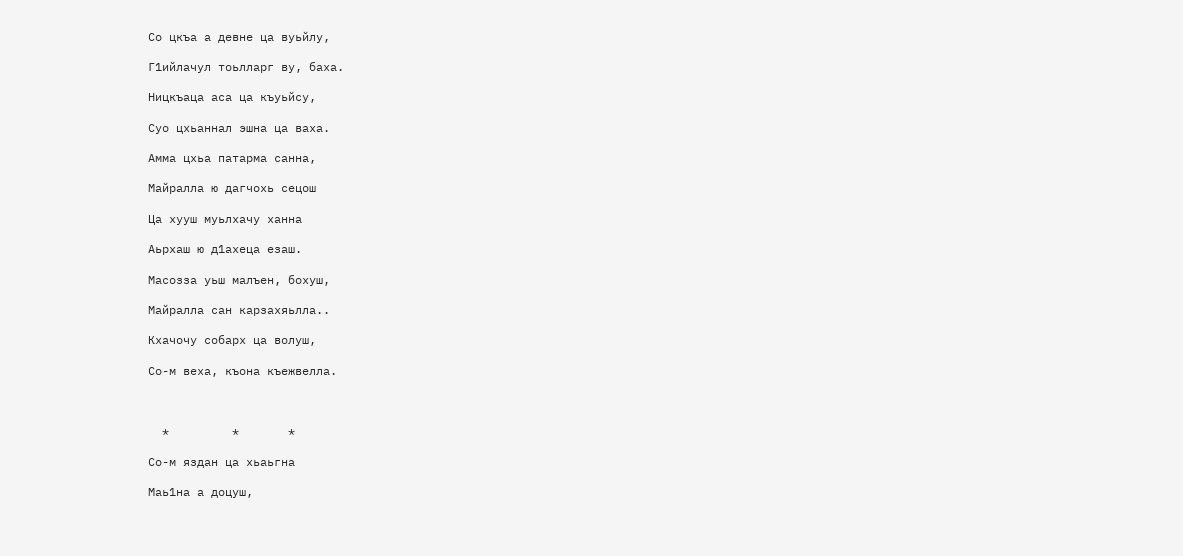Со цкъа а девне ца вуьйлу,

Г1ийлачул тоьлларг ву, баха.

Ницкъаца аса ца къуьйсу,

Суо цхьаннал эшна ца ваха.

Амма цхьа патарма санна,

Майралла ю дагчохь сецош

Ца хууш муьлхачу ханна

Аьрхаш ю д1ахеца езаш.

Масозза уьш малъен, бохуш,

Майралла сан карзахяьлла..

Кхачочу собарх ца волуш,

Со-м веха, къона къежвелла.



  *         *       *

Со-м яздан ца хьаьгна

Маь1на а доцуш,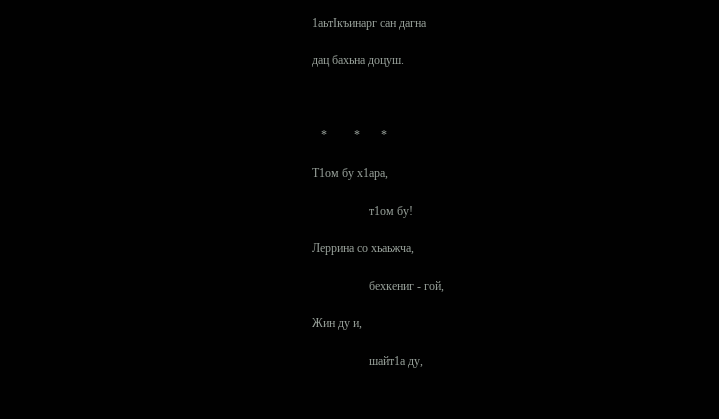1аьтІкъинарг сан дагна

дац бахьна доцуш.



   *         *       *

Т1ом бу х1ара,

                   т1ом бу!

Леррина со хьаьжча,

                   бехкениг - гой,

Жин ду и,

                   шайт1а ду,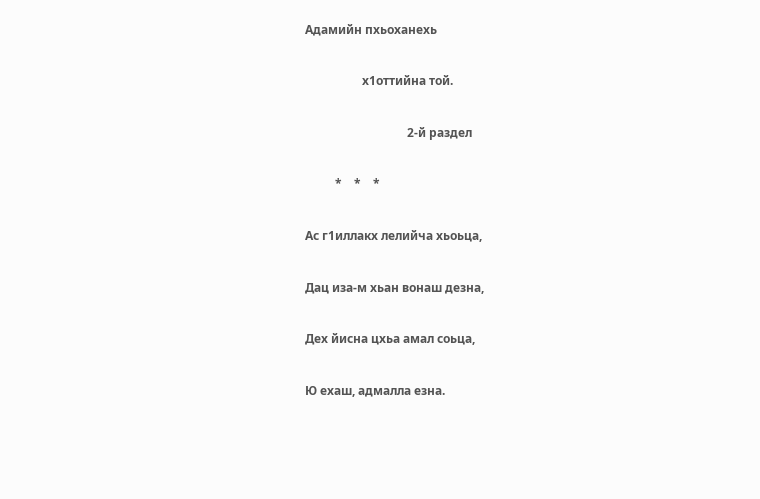Адамийн пхьоханехь

                   х1оттийна той.

                                  2-й раздел

          *    *    *

Ас г1иллакх лелийча хьоьца,

Дац иза-м хьан вонаш дезна,

Дех йисна цхьа амал соьца,

Ю ехаш, адмалла езна.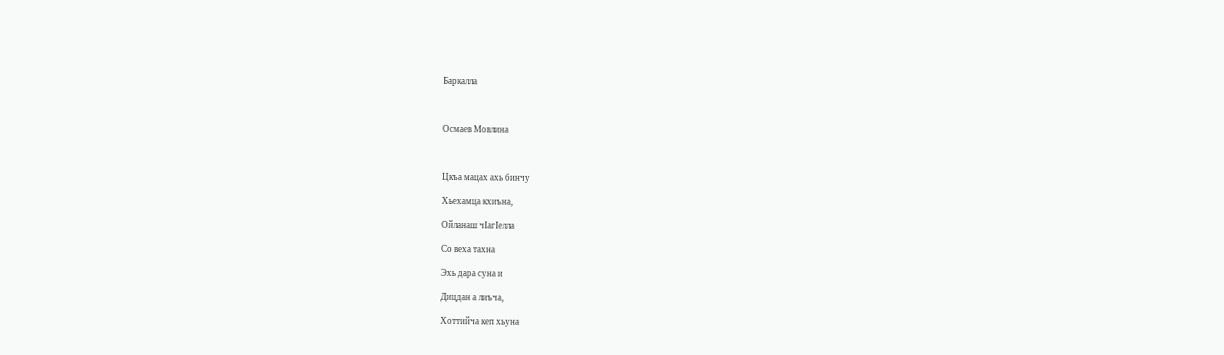Баркалла



Осмаев Мовлина



Цкъа мацах ахь бинчу

Хьехамца кхиъна,

Ойланаш чІагІелла

Со веха тахна

Эхь дара суна и

Дицдан а лиъча,

Хоттийча кеп хьуна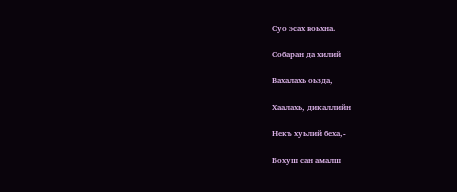Суо эсах воьхна.

Собаран да хилий

Вахалахь оьзда,

Хаалахь, дикаллийн

Некъ хуьлий беха,-

Бохуш сан амалш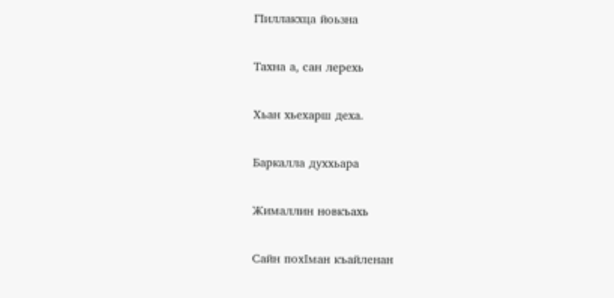ГІиллакхца йоьзна

Тахна а, сан лерехь

Хьан хьехарш деха.

Баркалла духхьара

Жималлин новкъахь

Сайн похІман къайленан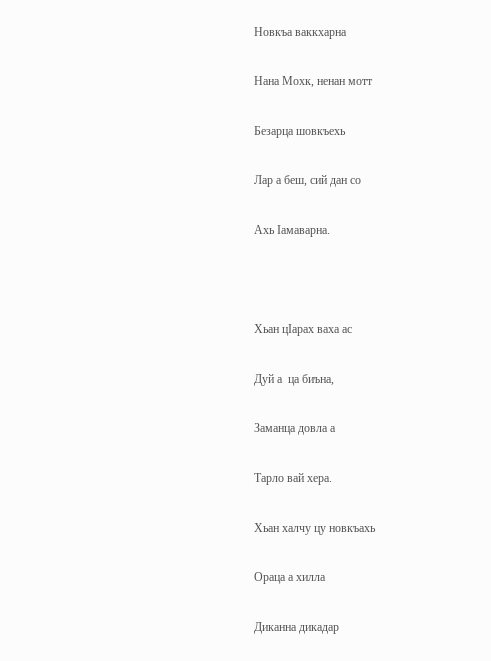Новкъа ваккхарна

Нана Мохк, ненан мотт

Безарца шовкъехь

Лар а беш, сий дан со

Ахь Іамаварна.



Хьан цІарах ваха ас

Дуй а  ца биъна,

Заманца довла а

Тарло вай хера.

Хьан халчу цу новкъахь

Ораца а хилла

Диканна дикадар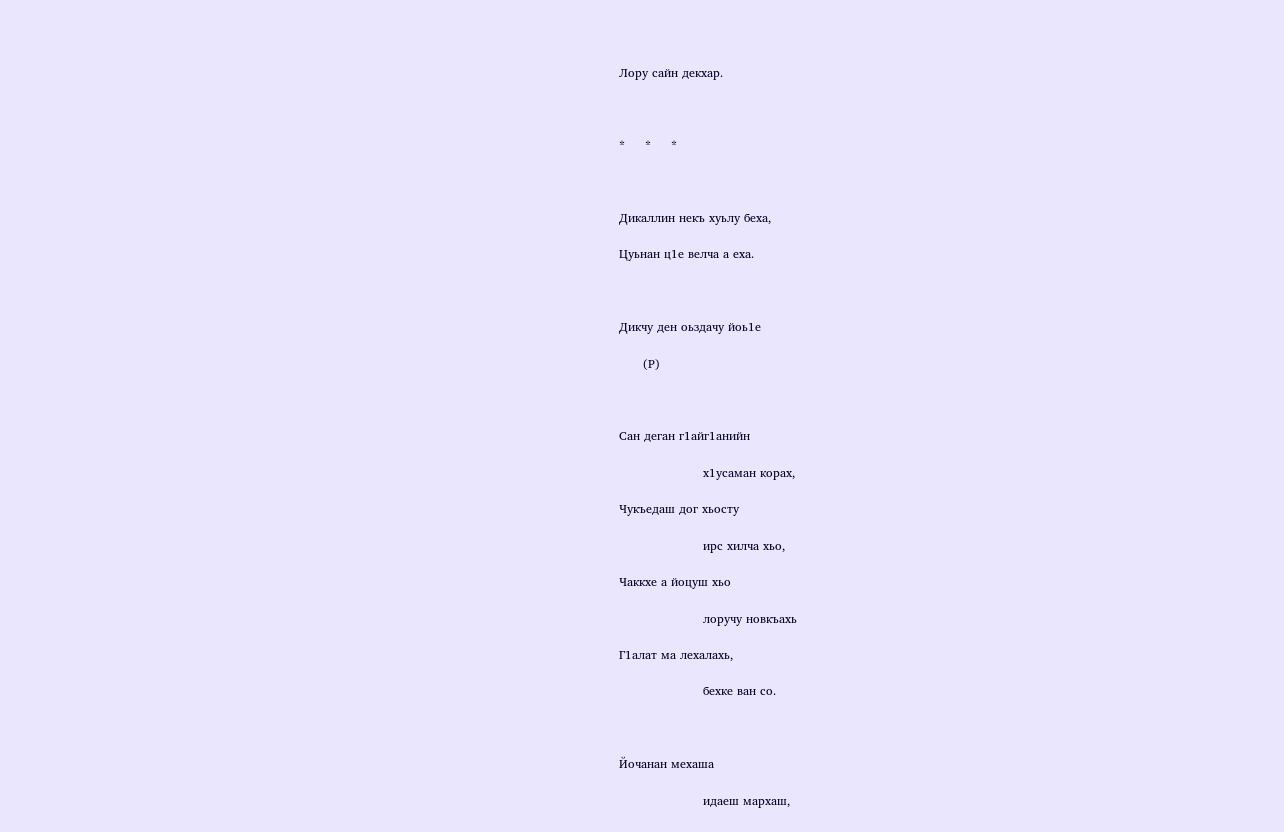Лору сайн декхар.



*     *     *



Дикаллин некъ хуьлу беха,

Цуьнан ц1е велча а еха.



Дикчу ден оьздачу йоь1е

      (Р)



Сан деган г1айг1анийн

                     х1усаман корах,

Чукъедаш дог хьосту

                     ирс хилча хьо,

Чаккхе а йоцуш хьо

                     лоручу новкъахь

Г1алат ма лехалахь,

                     бехке ван со.



Йочанан мехаша

                     идаеш мархаш,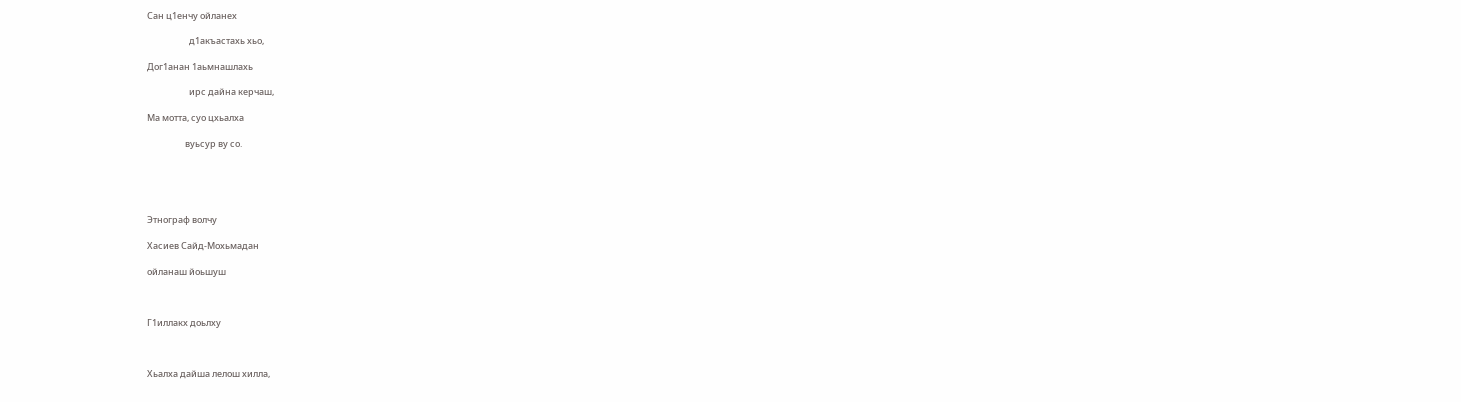Сан ц1енчу ойланех

                     д1акъастахь хьо,

Дог1анан 1аьмнашлахь

                     ирс дайна керчаш,

Ма мотта, суо цхьалха

                   вуьсур ву со.





Этнограф волчу

Хасиев Сайд-Мохьмадан

ойланаш йоьшуш



Г1иллакх доьлху



Хьалха дайша лелош хилла,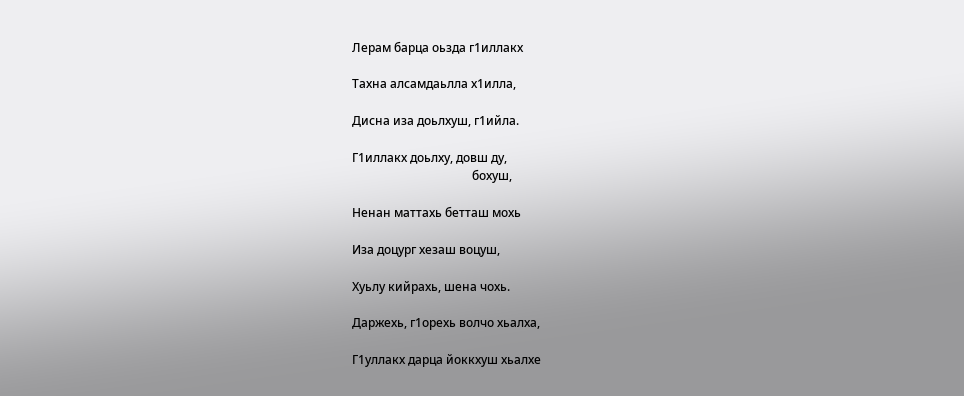Лерам барца оьзда г1иллакх

Тахна алсамдаьлла х1илла,

Дисна иза доьлхуш, г1ийла.

Г1иллакх доьлху, довш ду,
                                        бохуш,

Ненан маттахь бетташ мохь

Иза доцург хезаш воцуш,

Хуьлу кийрахь, шена чохь.

Даржехь, г1орехь волчо хьалха,

Г1уллакх дарца йоккхуш хьалхе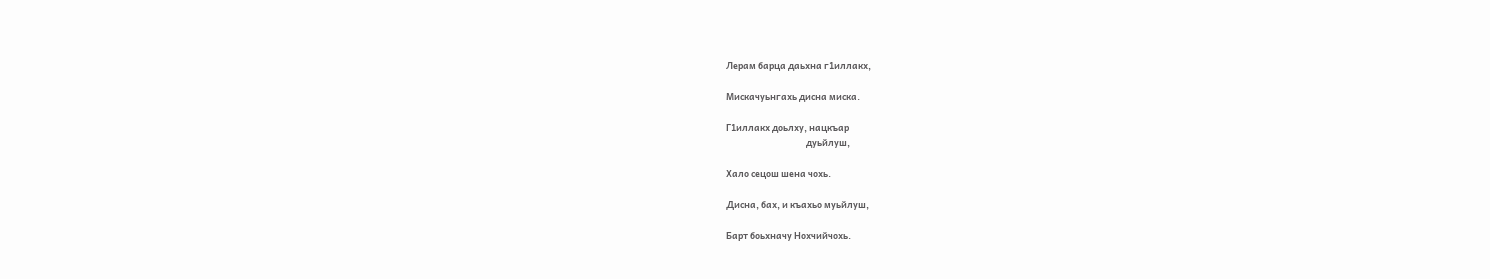Лерам барца даьхна г1иллакх,

Мискачуьнгахь дисна миска.

Г1иллакх доьлху, нацкъар
                                        дуьйлуш,

Хало сецош шена чохь.

Дисна, бах, и къахьо муьйлуш,

Барт боьхначу Нохчийчохь.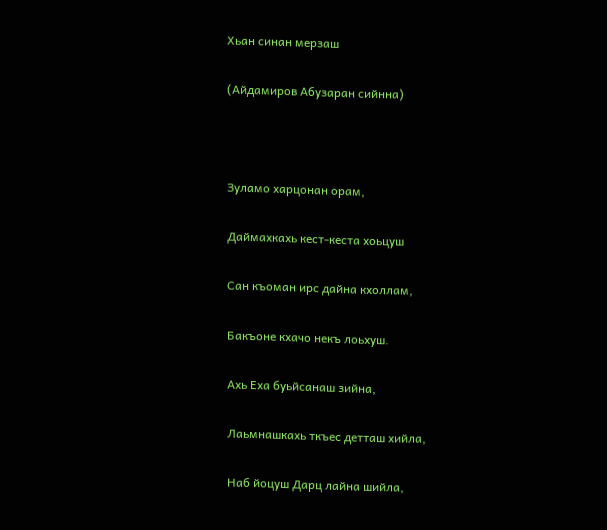Хьан синан мерзаш

(Айдамиров Абузаран сийнна)



Зуламо харцонан орам,

Даймахкахь кест-кеста хоьцуш

Сан къоман ирс дайна кхоллам,

Бакъоне кхачо некъ лоьхуш.

Ахь Еха буьйсанаш зийна,

Лаьмнашкахь ткъес детташ хийла,

Наб йоцуш Дарц лайна шийла,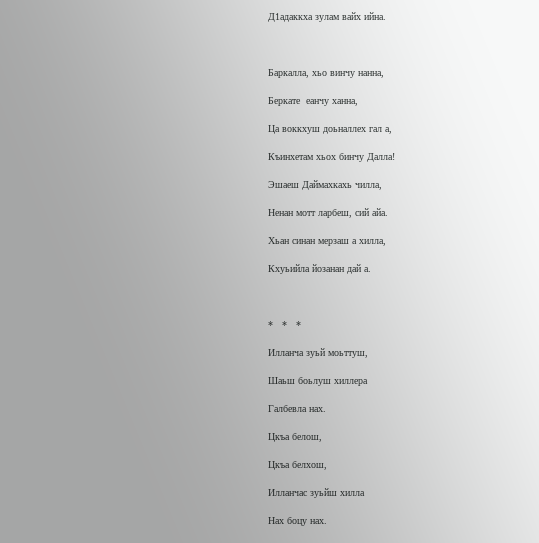Д1адаккха зулам вайх ийна.



Баркалла, хьо винчу нанна,

Беркате  еанчу ханна,

Ца воккхуш доьналлех гал а,

Къинхетам хьох бинчу Далла!

Эшаеш Даймахкахь чилла,

Ненан мотт ларбеш, сий айа.

Хьан синан мерзаш а хилла,

Кхуьийла йозанан дай а.



*   *   *

Илланча зуьй моьттуш,

Шаьш боьлуш хиллера

Галбевла нах.

Цкъа белош,

Цкъа белхош,

Илланчас зуьйш хилла

Нах боцу нах.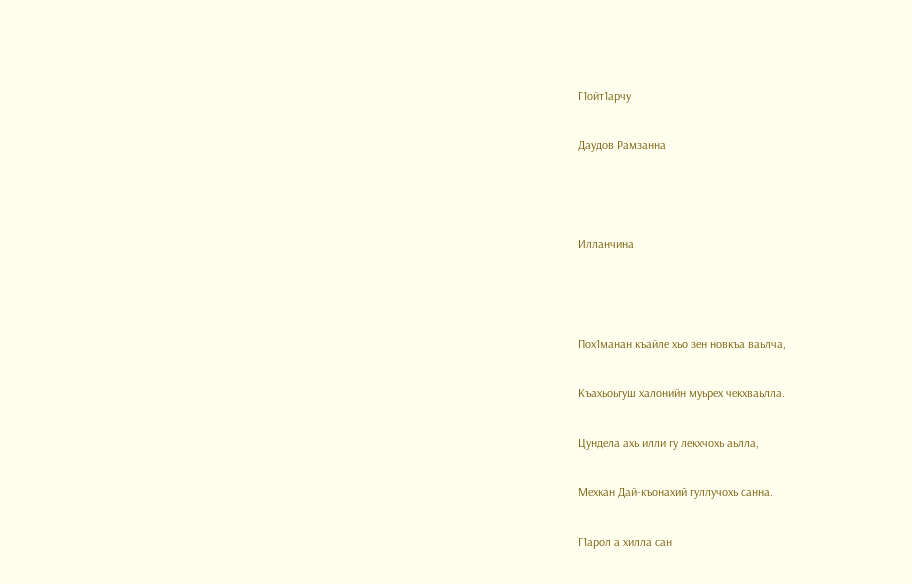Г1ойт1арчу

Даудов Рамзанна



Илланчина



Пох1манан къайле хьо зен новкъа ваьлча,

Къахьоьгуш халонийн муьрех чекхваьлла.

Цундела ахь илли гу лекхчохь аьлла,

Мехкан Дай-къонахий гуллучохь санна.

Г1арол а хилла сан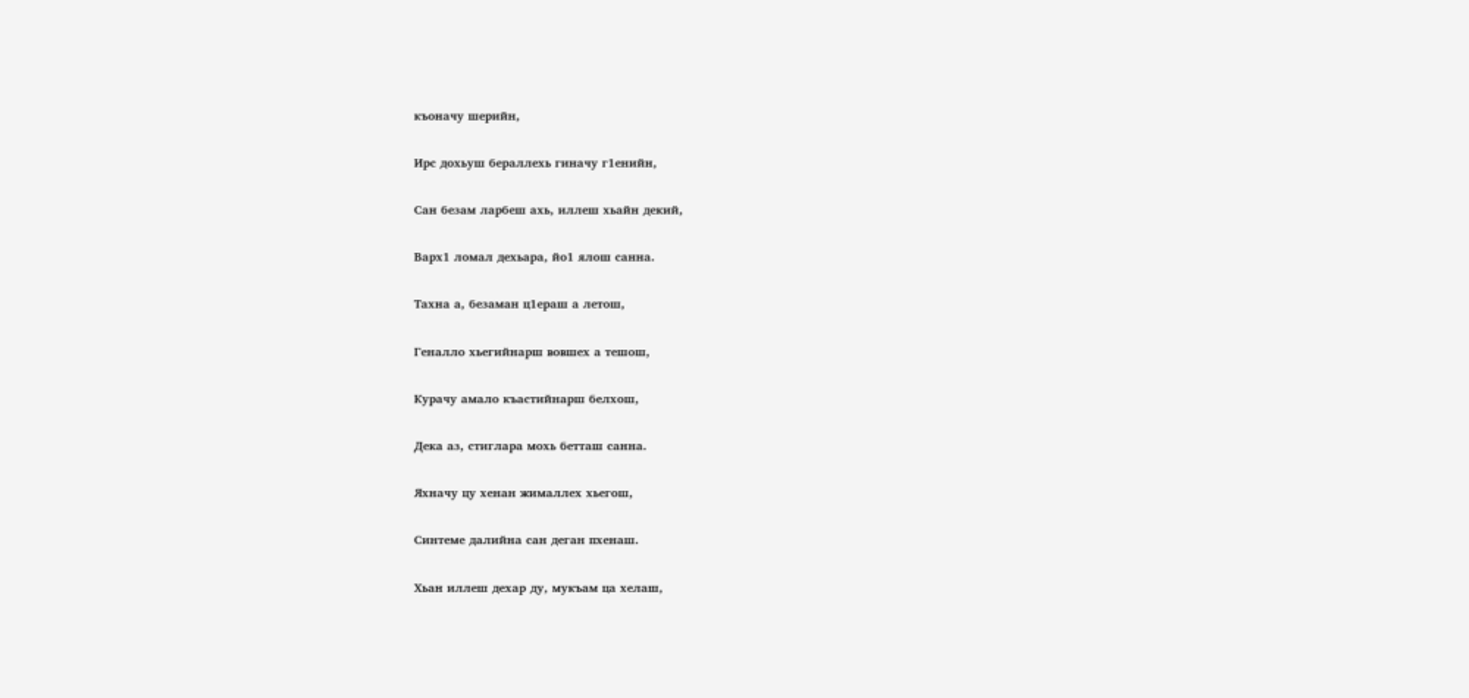къоначу шерийн,

Ирс дохьуш бераллехь гиначу г1енийн,

Сан безам ларбеш ахь, иллеш хьайн декий,

Варх1 ломал дехьара, йо1 ялош санна.

Тахна а, безаман ц1ераш а летош,

Геналло хьегийнарш вовшех а тешош,

Курачу амало къастийнарш белхош,

Дека аз, стиглара мохь бетташ санна.

Яхначу цу хенан жималлех хьегош,

Синтеме далийна сан деган пхенаш.

Хьан иллеш дехар ду, мукъам ца хелаш,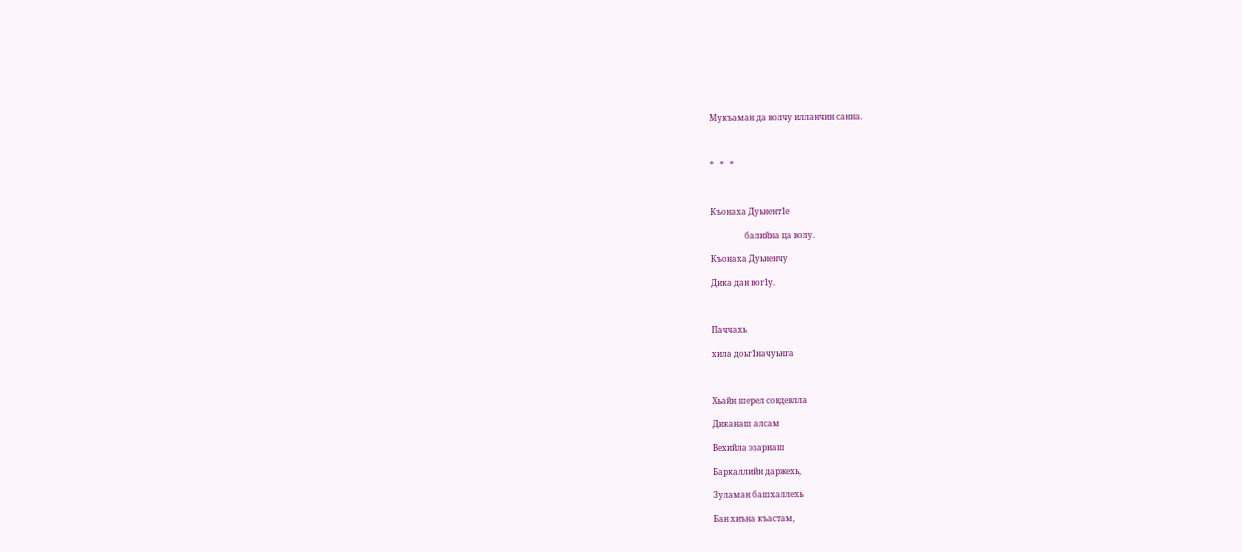Мукъаман да волчу илланчин санна.



*   *   *



Къонаха Дуьнент1е

                 балийна ца волу.

Къонаха Дуьненчу

Дика дан вог1у.



Паччахь

хила доьг1начуьнга



Хьайн шерел совдевлла

Диканаш алсам

Вехийла эзарнаш

Баркаллийн даржехь,

Зуламан башхаллехь

Бан хиъна къастам,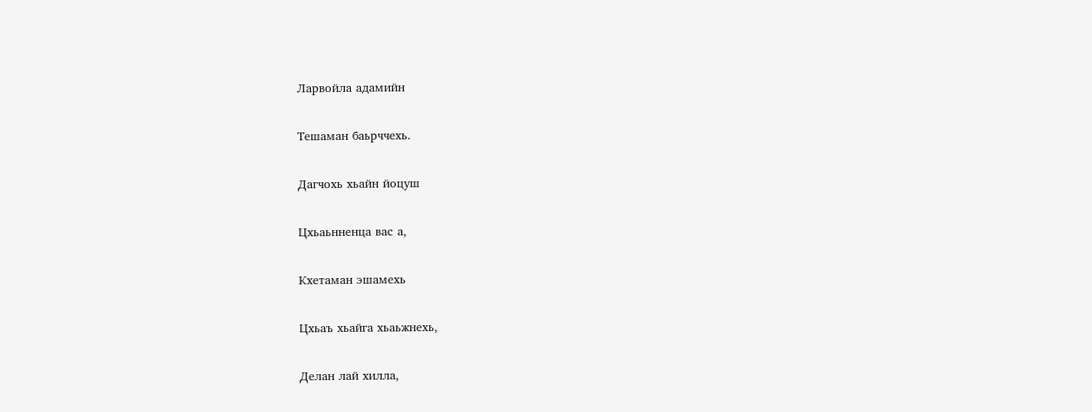Ларвойла адамийн

Тешаман баьрччехь.

Дагчохь хьайн йоцуш

Цхьаьнненца вас а,

Кхетаман эшамехь

Цхьаъ хьайга хьаьжнехь,

Делан лай хилла,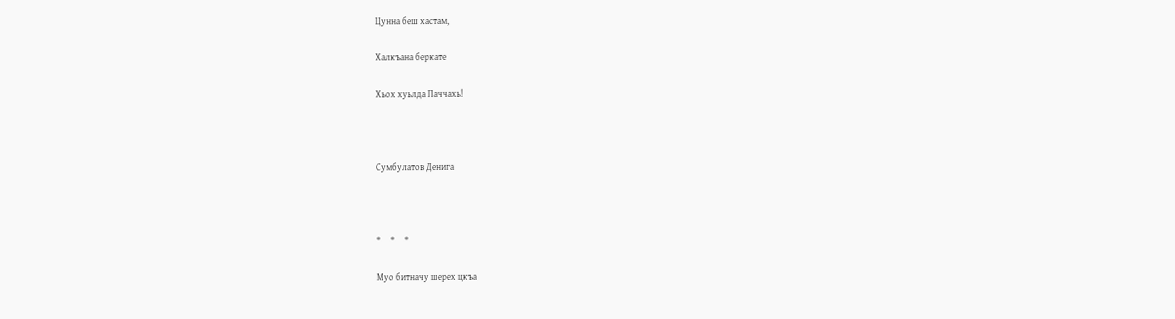Цунна беш хастам,

Халкъана беркате

Хьох хуьлда Паччахь!



Сумбулатов Денига



*     *     *

Муо битначу шерех цкъа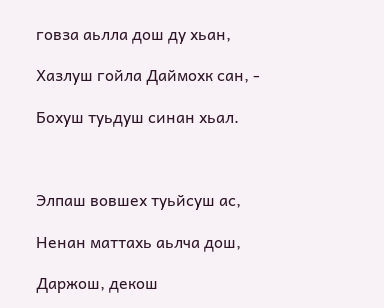говза аьлла дош ду хьан,

Хазлуш гойла Даймохк сан, -

Бохуш туьдуш синан хьал.



Элпаш вовшех туьйсуш ас,

Ненан маттахь аьлча дош,

Даржош, декош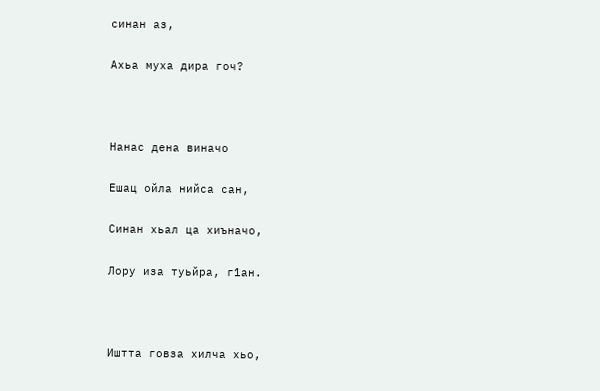синан аз,

Ахьа муха дира гоч?



Нанас дена виначо

Ешац ойла нийса сан,

Синан хьал ца хиъначо,

Лору иза туьйра, г1ан.



Иштта говза хилча хьо,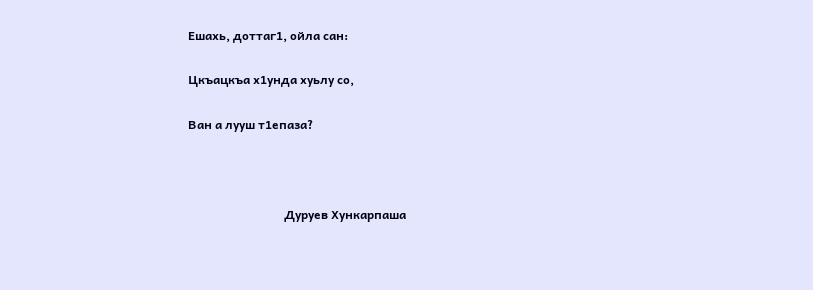Ешахь, доттаг1, ойла сан:

Цкъацкъа х1унда хуьлу со,

Ван а лууш т1епаза?



                                Дуруев Хункарпаша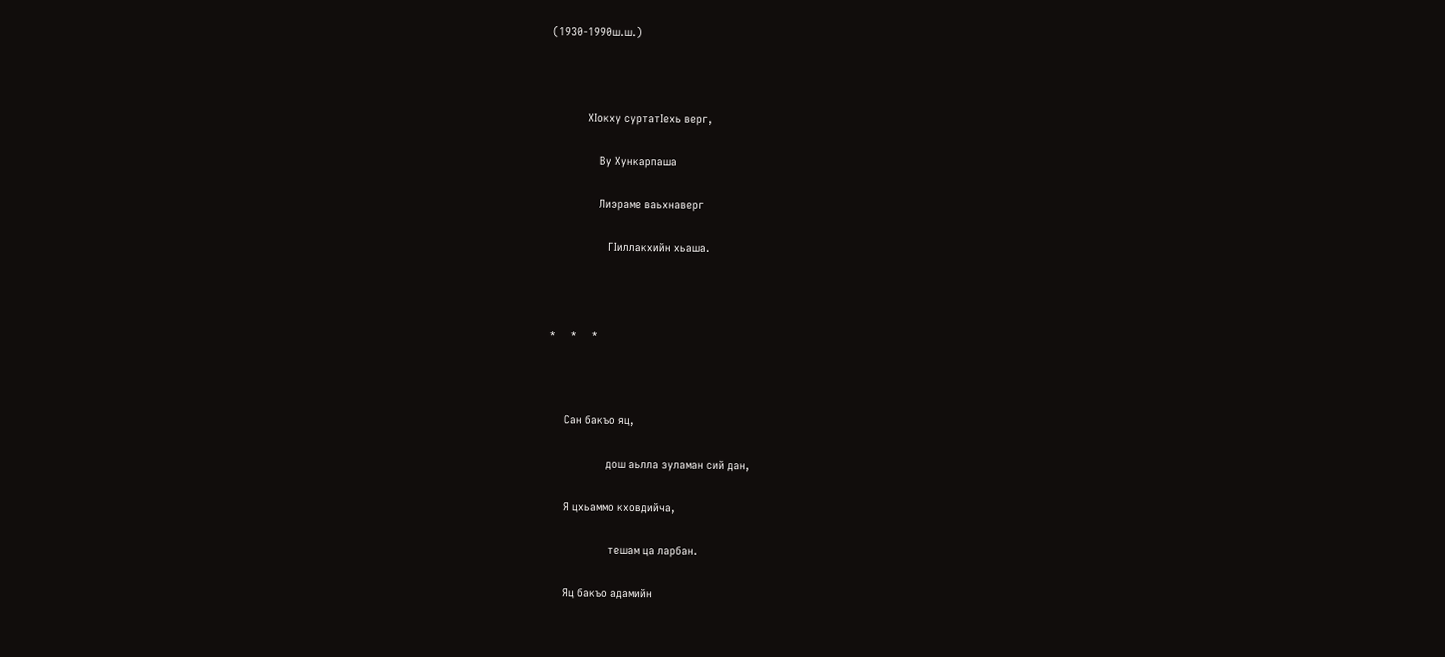(1930-1990ш.ш.)



            ХІокху суртатІехь верг,

                Ву Хункарпаша

                Лиэраме ваьхнаверг

                   ГІиллакхийн хьаша.



*     *     *



     Сан бакъо яц,

                   дош аьлла зуламан сий дан,

     Я цхьаммо кховдийча,

                    тешам ца ларбан.

     Яц бакъо адамийн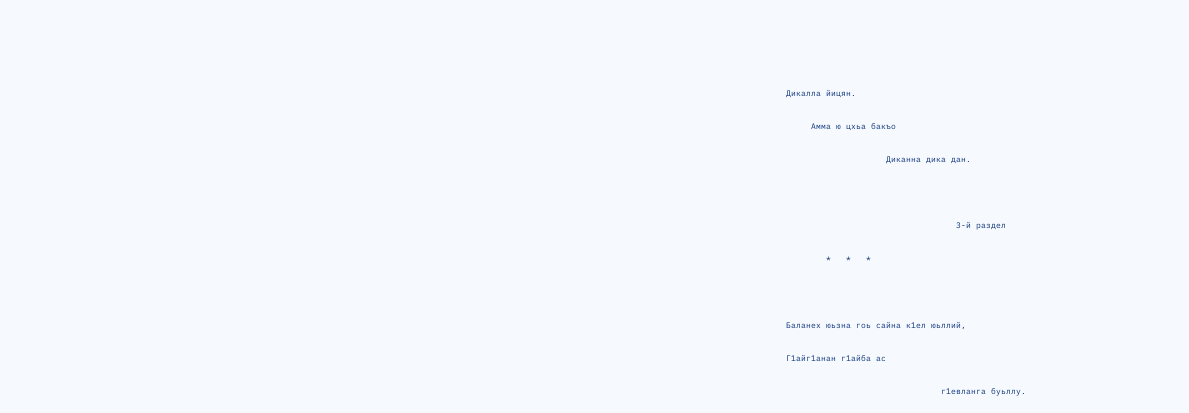Дикалла йицян.

     Амма ю цхьа бакъо

                    Диканна дика дан.



                                  3-й раздел

        *   *   *



Баланех юьзна гоь сайна к1ел юьллий,

Г1айг1анан г1айба ас

                               г1евланга буьллу.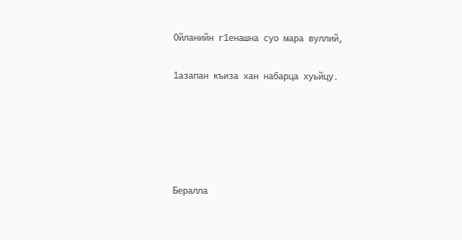Ойланийн г1енашна суо мара вуллий,

1азапан къиза хан набарца хуьйцу.





Бералла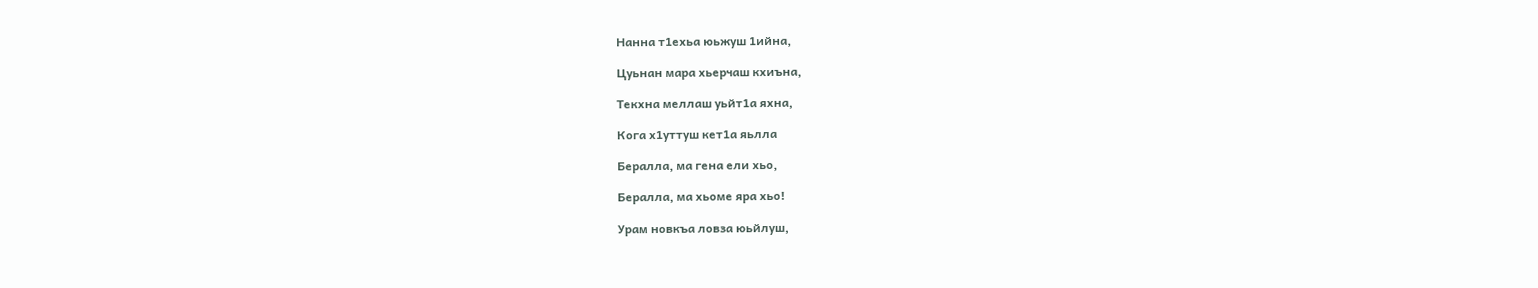Нанна т1ехьа юьжуш 1ийна,

Цуьнан мара хьерчаш кхиъна,

Текхна меллаш уьйт1а яхна,

Кога х1уттуш кет1а яьлла

Бералла, ма гена ели хьо,

Бералла, ма хьоме яра хьо!

Урам новкъа ловза юьйлуш,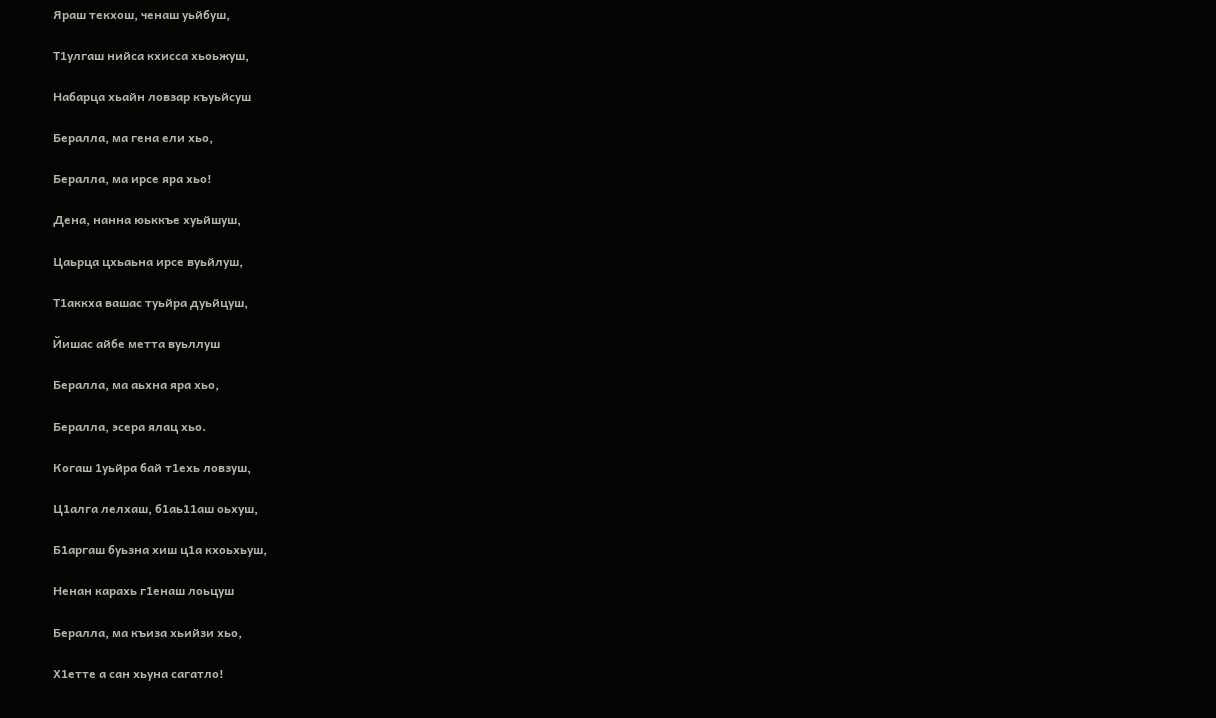Яраш текхош, ченаш уьйбуш,

Т1улгаш нийса кхисса хьоьжуш,

Набарца хьайн ловзар къуьйсуш

Бералла, ма гена ели хьо,

Бералла, ма ирсе яра хьо!

Дена, нанна юьккъе хуьйшуш,

Цаьрца цхьаьна ирсе вуьйлуш,

Т1аккха вашас туьйра дуьйцуш,

Йишас айбе метта вуьллуш

Бералла, ма аьхна яра хьо,

Бералла, эсера ялац хьо.

Когаш 1уьйра бай т1ехь ловзуш,

Ц1алга лелхаш, б1аь11аш оьхуш,

Б1аргаш буьзна хиш ц1а кхоьхьуш,

Ненан карахь г1енаш лоьцуш

Бералла, ма къиза хьийзи хьо,

Х1етте а сан хьуна сагатло!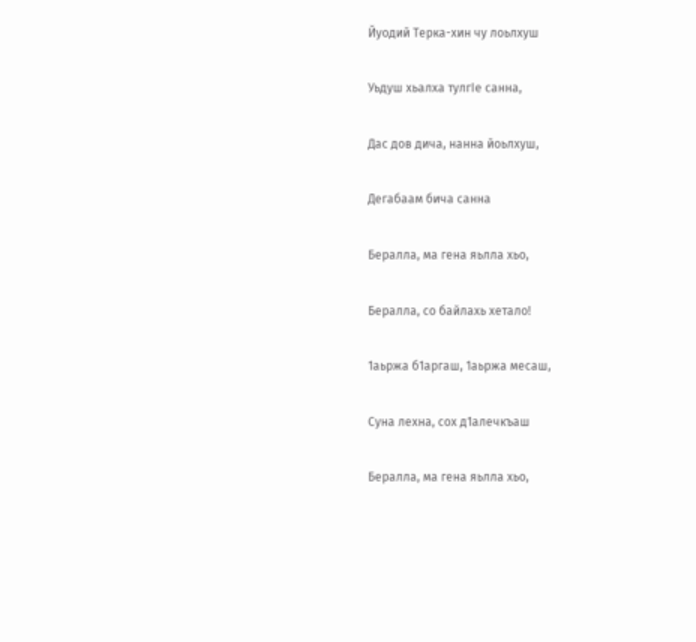Йуодий Терка-хин чу лоьлхуш

Уьдуш хьалха тулгІе санна,

Дас дов дича, нанна йоьлхуш,

Дегабаам бича санна

Бералла, ма гена яьлла хьо,

Бералла, со байлахь хетало!

1аьржа б1аргаш, 1аьржа месаш,

Суна лехна, сох д1алечкъаш

Бералла, ма гена яьлла хьо,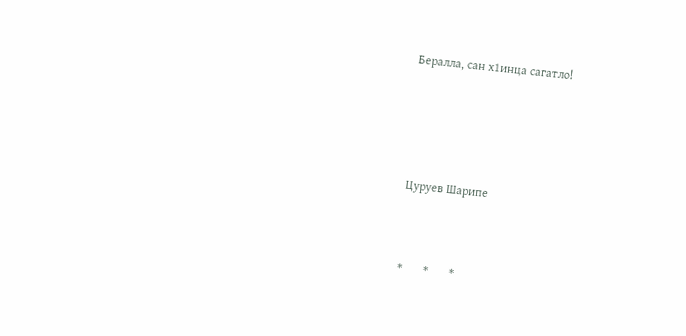Бералла, сан х1инца сагатло!





Цуруев Шарипе



*       *       *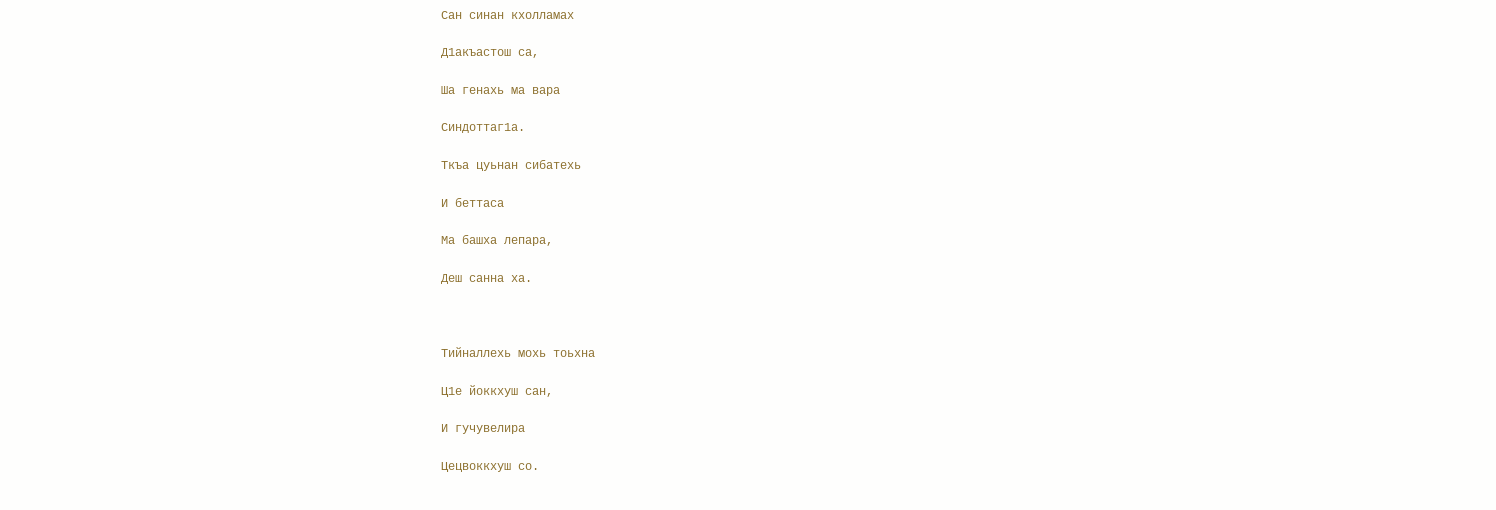Сан синан кхолламах

Д1акъастош са,

Ша генахь ма вара

Синдоттаг1а.

Ткъа цуьнан сибатехь

И беттаса

Ма башха лепара,

Деш санна ха.



Тийналлехь мохь тоьхна

Ц1е йоккхуш сан,

И гучувелира

Цецвоккхуш со.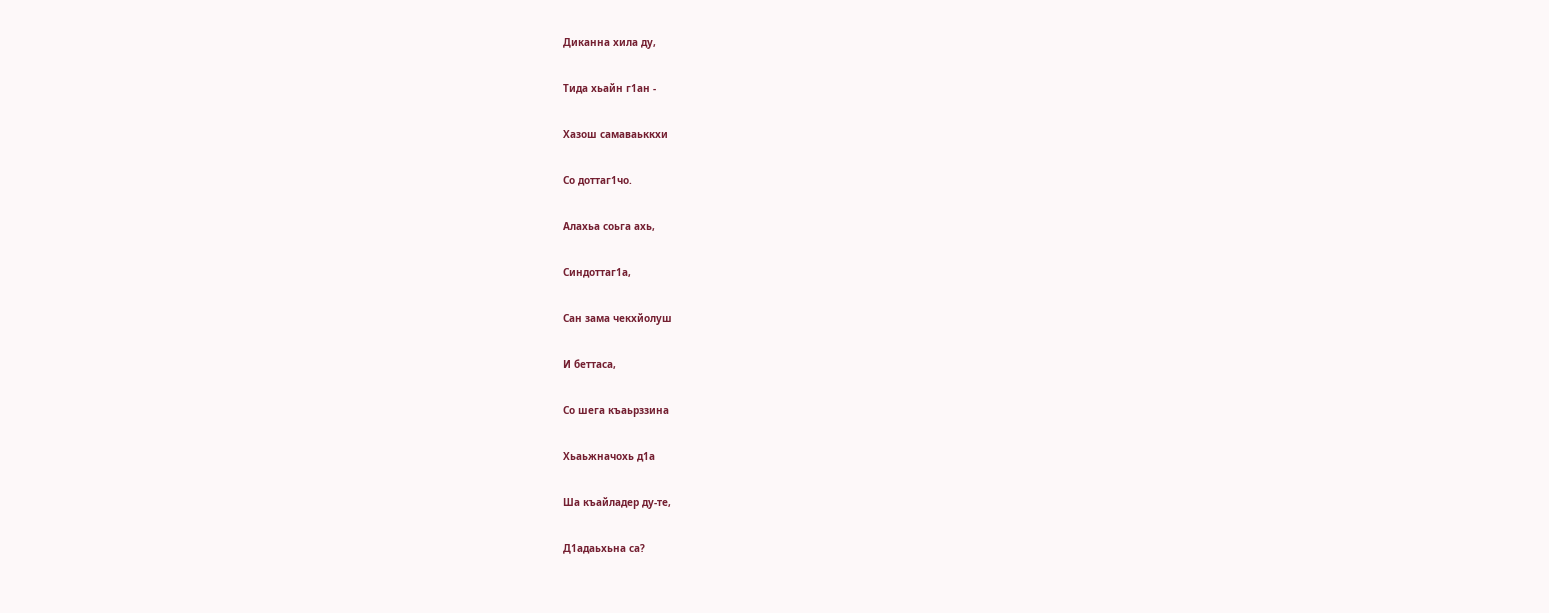Диканна хила ду,

Тида хьайн г1ан -

Хазош самаваьккхи

Со доттаг1чо.

Алахьа соьга ахь,

Синдоттаг1а,

Сан зама чекхйолуш

И беттаса,

Со шега къаьрззина

Хьаьжначохь д1а

Ша къайладер ду-те,

Д1адаьхьна са?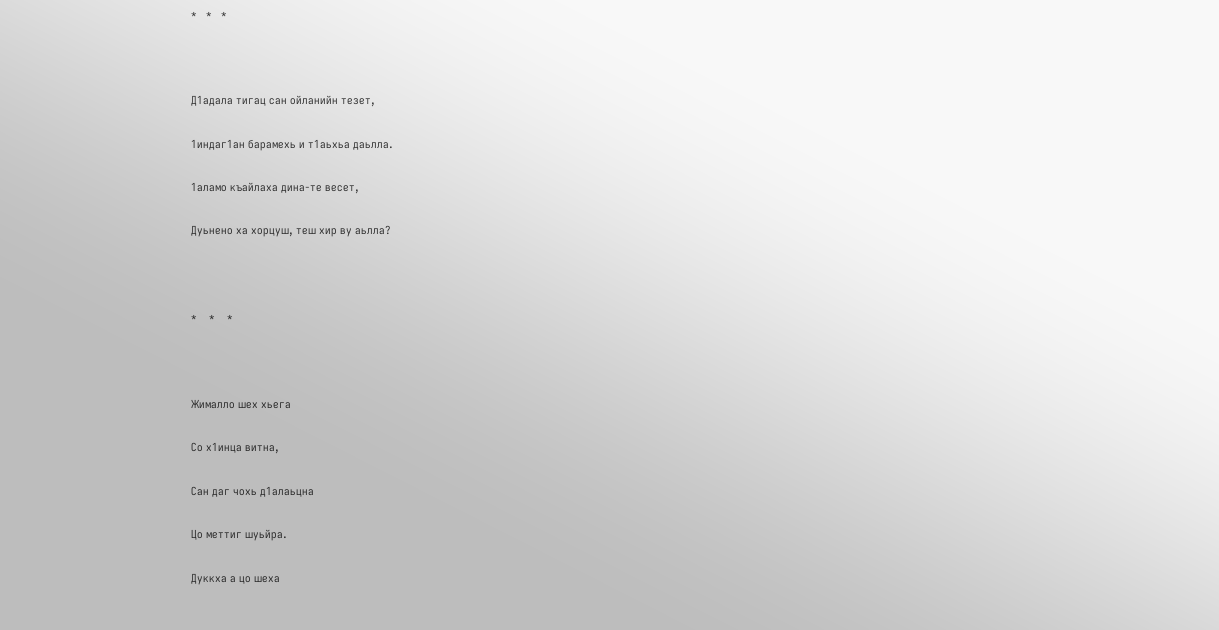*   *   *



Д1адала тигац сан ойланийн тезет,

1индаг1ан барамехь и т1аьхьа даьлла.

1аламо къайлаха дина-те весет,

Дуьнено ха хорцуш, теш хир ву аьлла?



*    *    *



Жималло шех хьега

Со х1инца витна,

Сан даг чохь д1алаьцна

Цо меттиг шуьйра.

Дуккха а цо шеха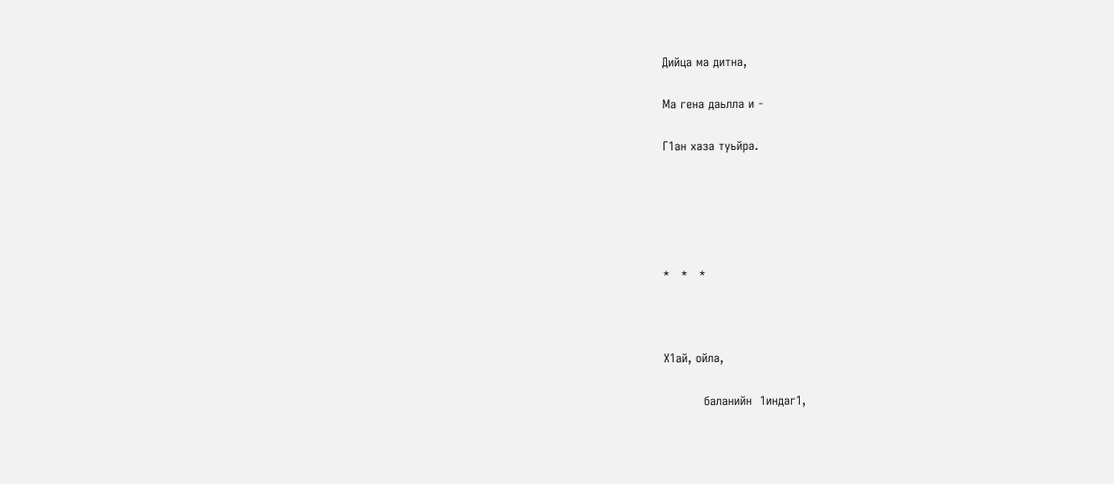Дийца ма дитна,

Ма гена даьлла и -

Г1ан хаза туьйра.





*   *   *



Х1ай, ойла,

          баланийн  1индаг1,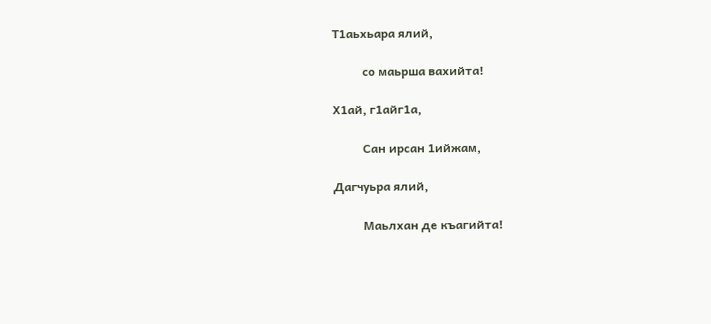Т1аьхьара ялий,

          со маьрша вахийта!

Х1ай, г1айг1а,

          Сан ирсан 1ийжам,

Дагчуьра ялий,

          Маьлхан де къагийта!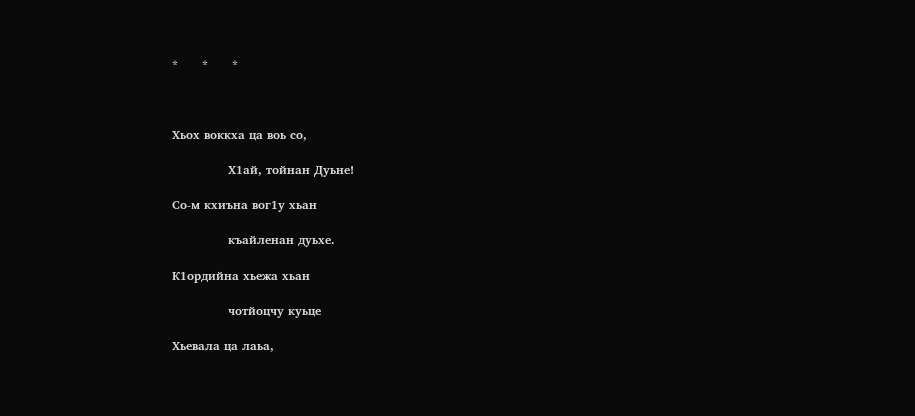*      *      *



Хьох воккха ца воь со,

              Х1ай, тойнан Дуьне!

Со-м кхиъна вог1у хьан

              къайленан дуьхе.

К1ордийна хьежа хьан

              чотйоцчу куьце

Хьевала ца лаьа,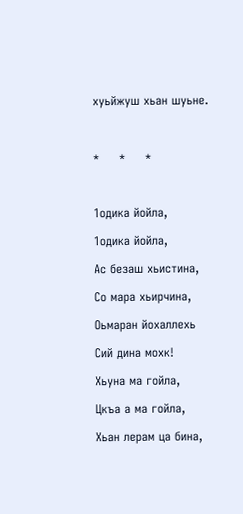хуьйжуш хьан шуьне.



*     *     *



1одика йойла,

1одика йойла,

Ас безаш хьистина,

Со мара хьирчина,

Оьмаран йохаллехь

Сий дина мохк!

Хьуна ма гойла,

Цкъа а ма гойла,

Хьан лерам ца бина,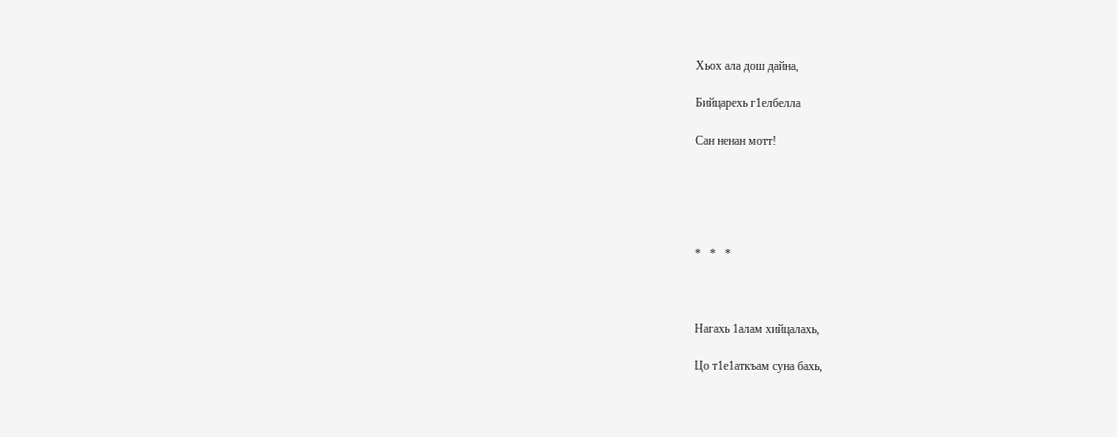Хьох ала дош дайна,

Бийцарехь г1елбелла

Сан ненан мотт!





*   *   *



Нагахь 1алам хийцалахь,

Цо т1е1аткъам суна бахь,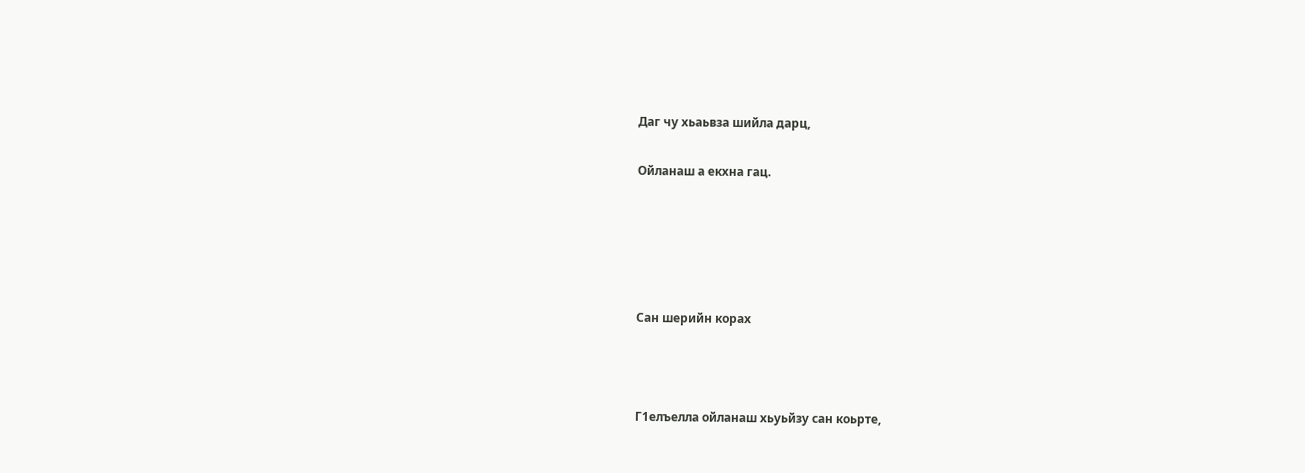Даг чу хьаьвза шийла дарц,

Ойланаш а екхна гац.





Сан шерийн корах



Г1елъелла ойланаш хьуьйзу сан коьрте,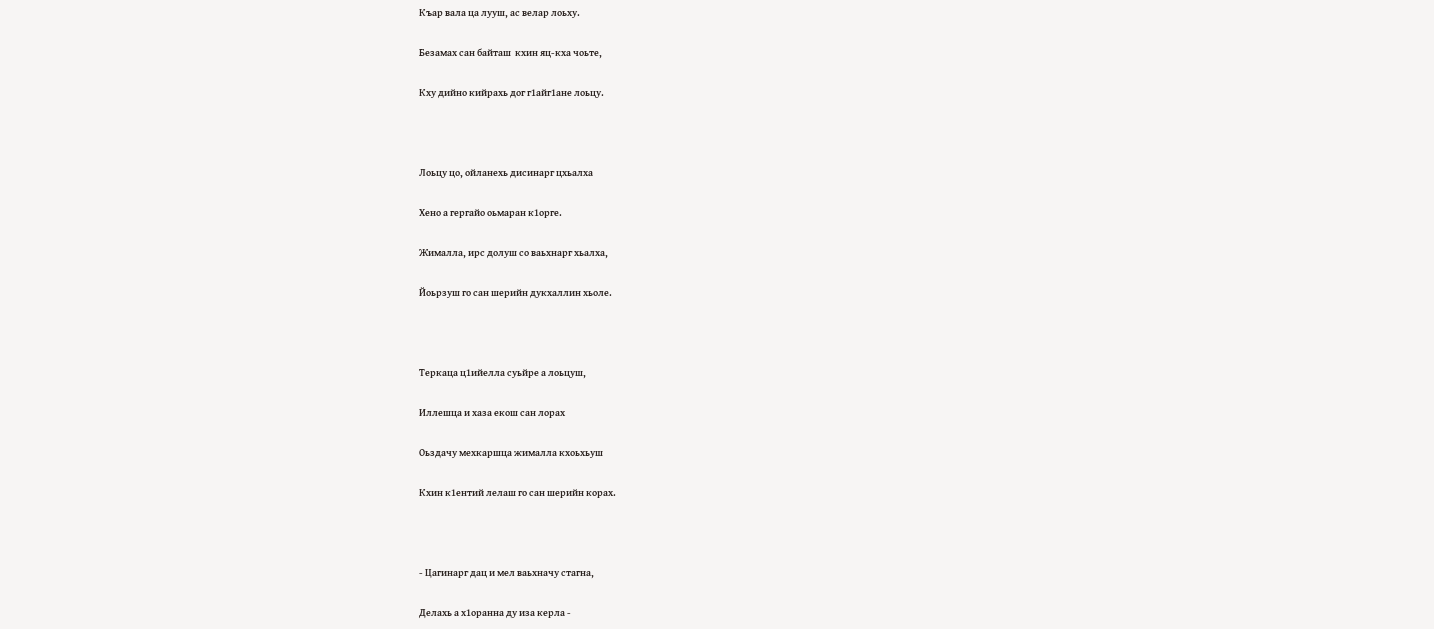Къар вала ца лууш, ас велар лоьху.

Безамах сан байташ  кхин яц-кха чоьте,

Кху дийно кийрахь дог г1айг1ане лоьцу.



Лоьцу цо, ойланехь дисинарг цхьалха

Хено а гергайо оьмаран к1орге.

Жималла, ирс долуш со ваьхнарг хьалха,

Йоьрзуш го сан шерийн дукхаллин хьоле.



Теркаца ц1ийелла суьйре а лоьцуш,

Иллешца и хаза екош сан лорах

Оьздачу мехкаршца жималла кхоьхьуш

Кхин к1ентий лелаш го сан шерийн корах.



- Цагинарг дац и мел ваьхначу стагна,

Делахь а х1оранна ду иза керла -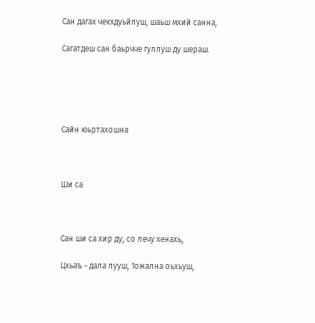Сан дагах чекхдуьйлуш, шаьш мхий санна,

Сагатдеш сан баьрчче гуллуш ду шераш.





Сайн юьртахошна



Ши са



Сан ши са хир ду, со лечу хенахь,

Цхьаъ - дала лууш, 1ожална оьхьуш,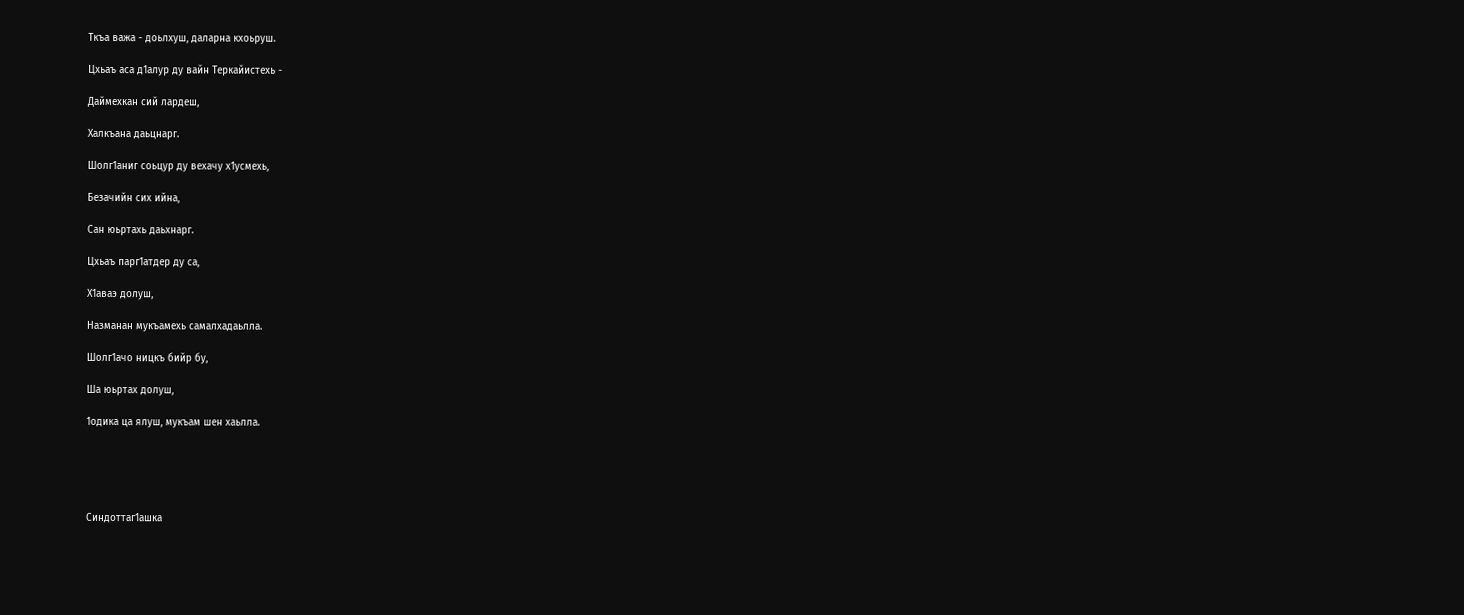Ткъа важа - доьлхуш, даларна кхоьруш.

Цхьаъ аса д1алур ду вайн Теркайистехь -

Даймехкан сий лардеш,

Халкъана даьцнарг.

Шолг1аниг соьцур ду вехачу х1усмехь,

Безачийн сих ийна,

Сан юьртахь даьхнарг.

Цхьаъ парг1атдер ду са,

Х1аваэ долуш,

Назманан мукъамехь самалхадаьлла.

Шолг1ачо ницкъ бийр бу,

Ша юьртах долуш,

1одика ца ялуш, мукъам шен хаьлла.





Синдоттаг1ашка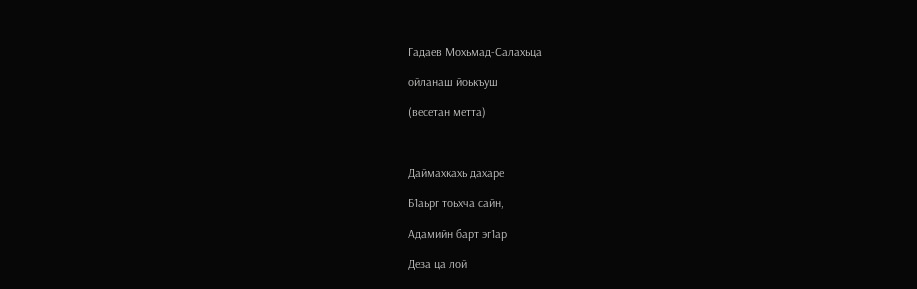Гадаев Мохьмад-Салахьца

ойланаш йоькъуш

(весетан метта)



Даймахкахь дахаре

Б1аьрг тоьхча сайн,

Адамийн барт эг1ар

Деза ца лой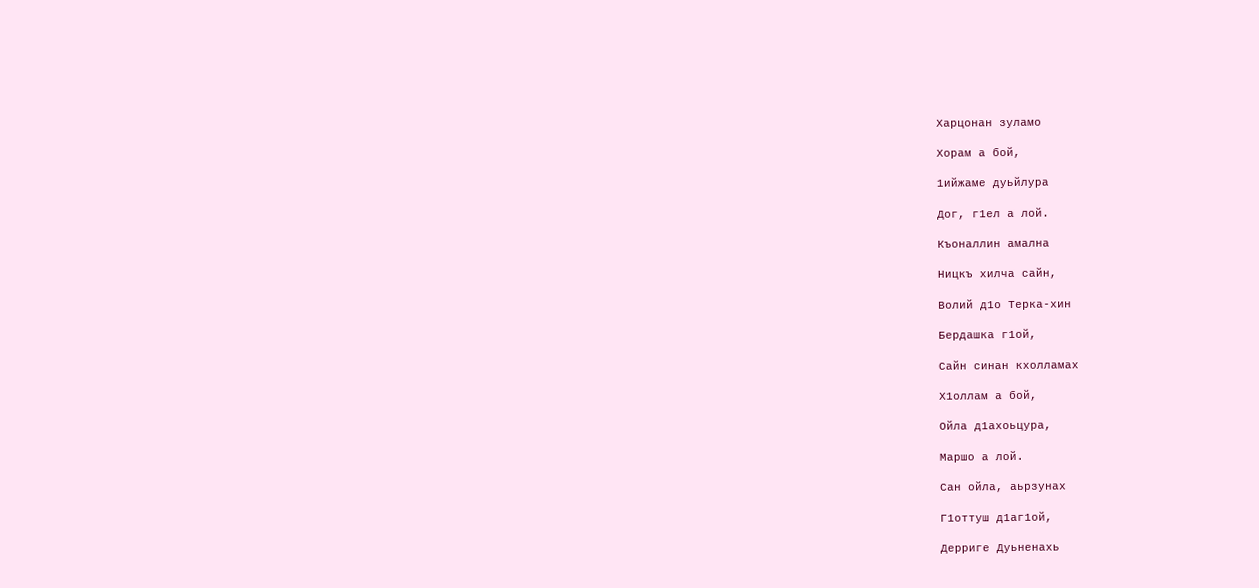Харцонан зуламо

Хорам а бой,

1ийжаме дуьйлура

Дог, г1ел а лой.

Къоналлин амална

Ницкъ хилча сайн,

Волий д1о Терка-хин

Бердашка г1ой,

Сайн синан кхолламах

Х1оллам а бой,

Ойла д1ахоьцура,

Маршо а лой.

Сан ойла, аьрзунах

Г1оттуш д1аг1ой,

Дерриге Дуьненахь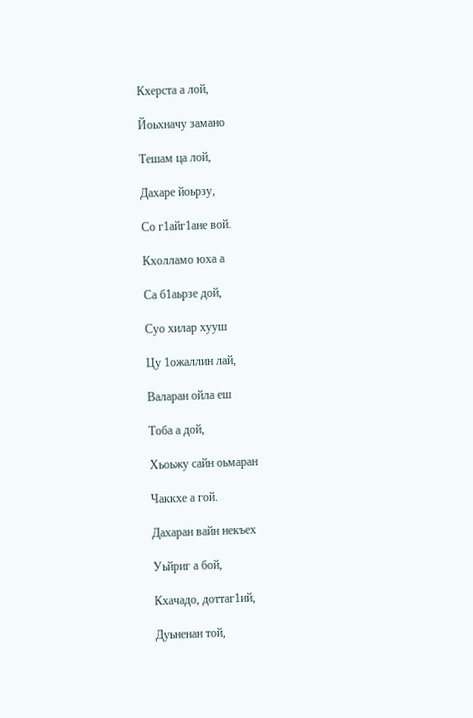Кхерста а лой,

Йоьхначу замано

Тешам ца лой,

Дахаре йоьрзу,

Со г1айг1ане вой.

Кхолламо юха а

Са б1аьрзе дой,

Суо хилар хууш

Цу 1ожаллин лай,

Валаран ойла еш

Тоба а дой,

Хьоьжу сайн оьмаран

Чаккхе а гой.

Дахаран вайн некъех

Уьйриг а бой,

Кхачадо, доттаг1ий,

Дуьненан той,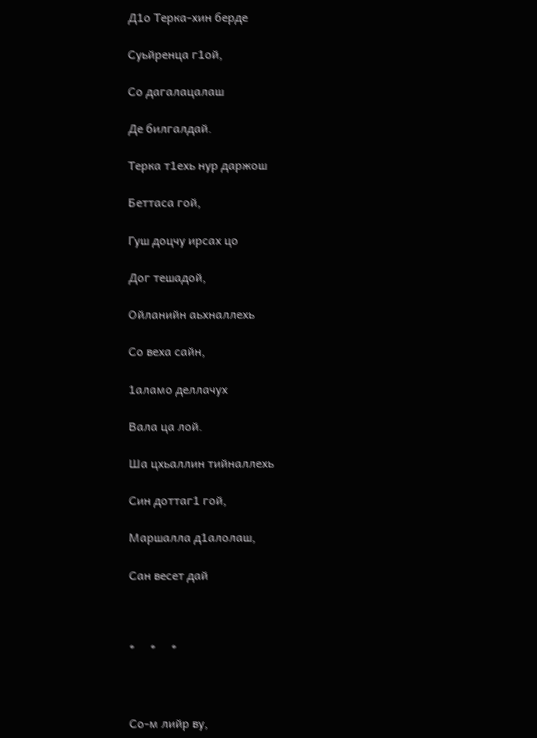Д1о Терка-хин берде

Суьйренца г1ой,

Со дагалацалаш

Де билгалдай.

Терка т1ехь нур даржош

Беттаса гой,

Гуш доцчу ирсах цо

Дог тешадой,

Ойланийн аьхналлехь

Со веха сайн,

1аламо деллачух

Вала ца лой.

Ша цхьаллин тийналлехь

Син доттаг1 гой,

Маршалла д1алолаш,

Сан весет дай



*     *     *



Со-м лийр ву,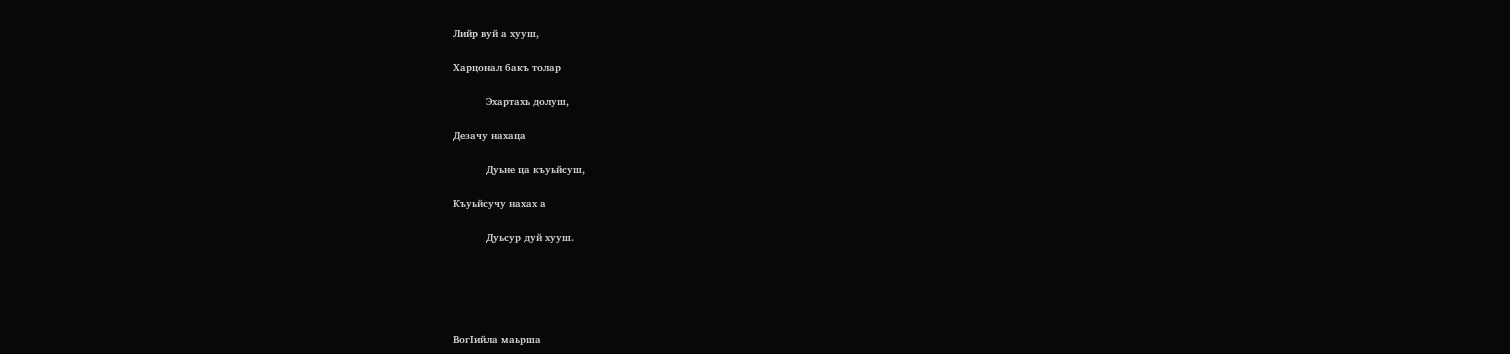Лийр вуй а хууш,

Харцонал бакъ толар

           Эхартахь долуш,

Дезачу нахаца

           Дуьне ца къуьйсуш,

Къуьйсучу нахах а

           Дуьсур дуй хууш.





ВогІийла маьрша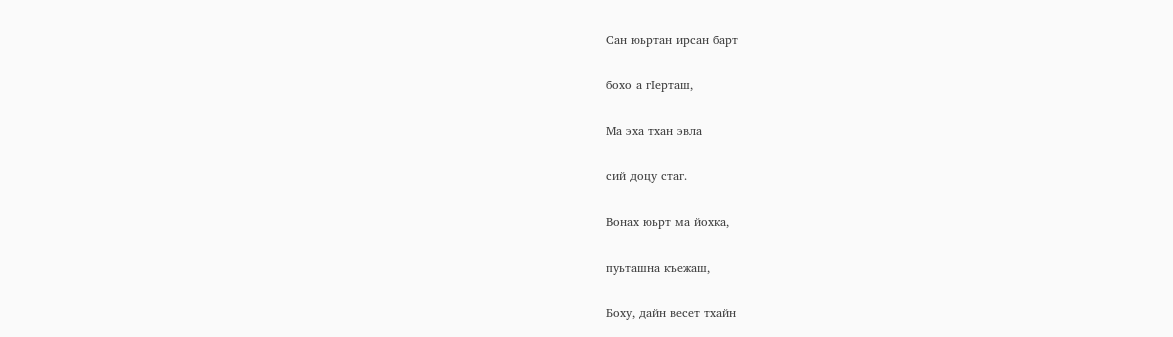Сан юьртан ирсан барт

бохо а гІерташ,

Ма эха тхан эвла

сий доцу стаг.

Вонах юьрт ма йохка,

пуьташна къежаш,

Боху, дайн весет тхайн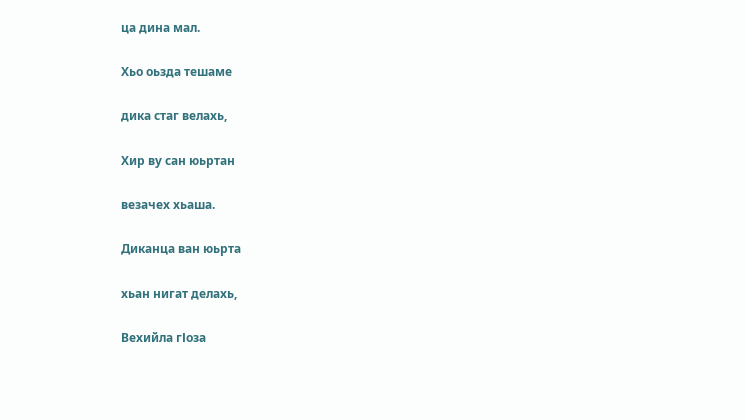ца дина мал.

Хьо оьзда тешаме

дика стаг велахь,

Хир ву сан юьртан

везачех хьаша.

Диканца ван юьрта

хьан нигат делахь,

Вехийла гІоза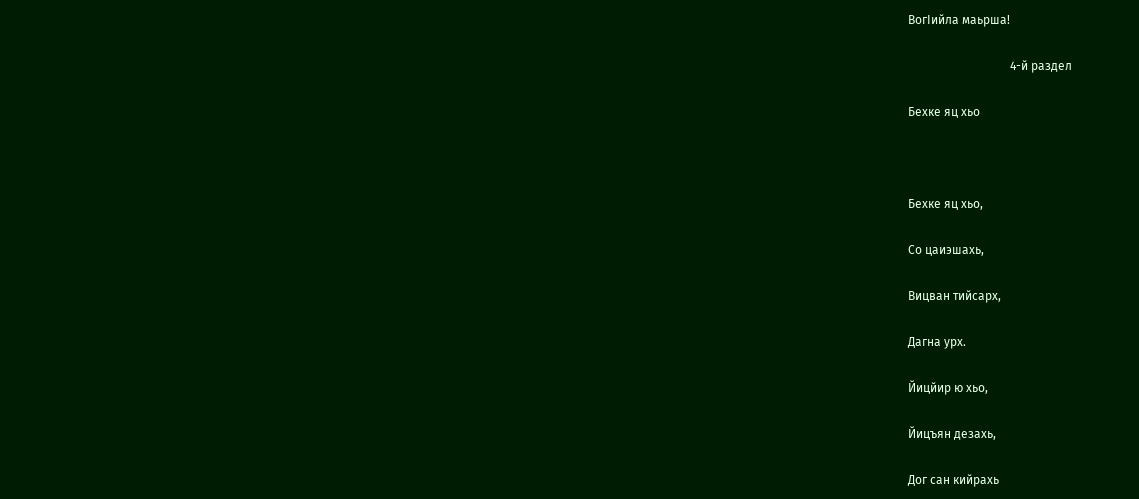ВогІийла маьрша!

                                  4-й раздел

Бехке яц хьо



Бехке яц хьо,

Со цаиэшахь,

Вицван тийсарх,

Дагна урх.

Йицйир ю хьо,

Йицъян дезахь,

Дог сан кийрахь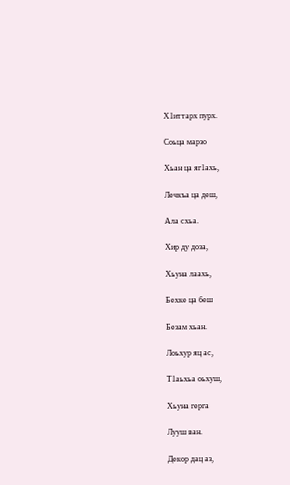Х1иттарх пурх.

Соьца марзо

Хьан ца яг1ахь,

Лечкъа ца деш,

Ала схьа.

Хир ду доза,

Хьуна лаахь,

Бехке ца беш

Безам хьан.

Лоьхур яц ас,

Т1аьхьа оьхуш,

Хьуна герга

Лууш ван.

Декор дац аз,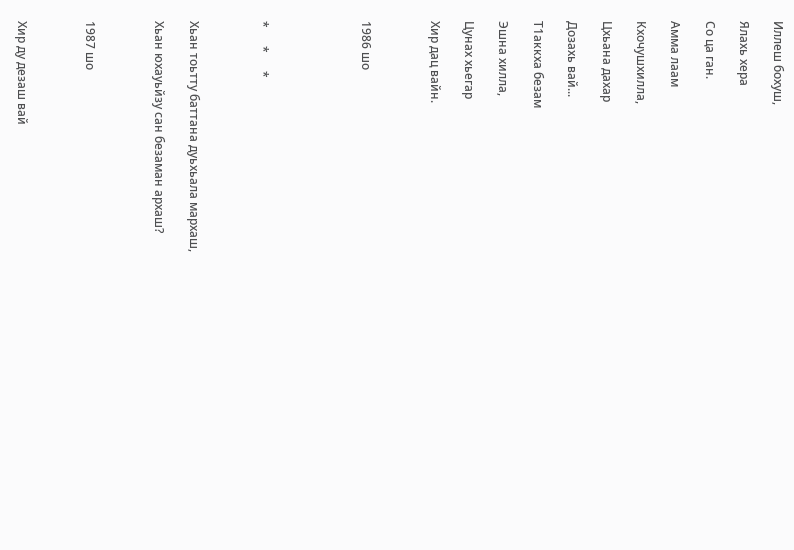Иллеш бохуш,

Ялахь хера

Со ца ган.

Амма лаам

Кхочушхилла,

Цхьана дахар

Дозахь вай...

Т1аккха безам

Эшна хилла,

Цунах хьегар

Хир дац вайн.



1986 шо





*      *      *



Хьан тоьтту баттана дуьхьала мархаш,

Хьан юхауьйзу сан безаман архаш?



1987 шо



Хир ду дезаш вай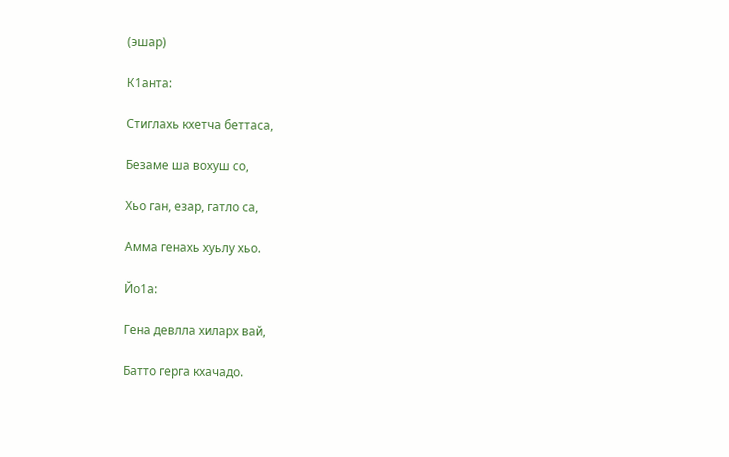(эшар)

К1анта:

Стиглахь кхетча беттаса,

Безаме ша вохуш со,

Хьо ган, езар, гатло са,

Амма генахь хуьлу хьо.

Йо1а:

Гена девлла хиларх вай,

Батто герга кхачадо.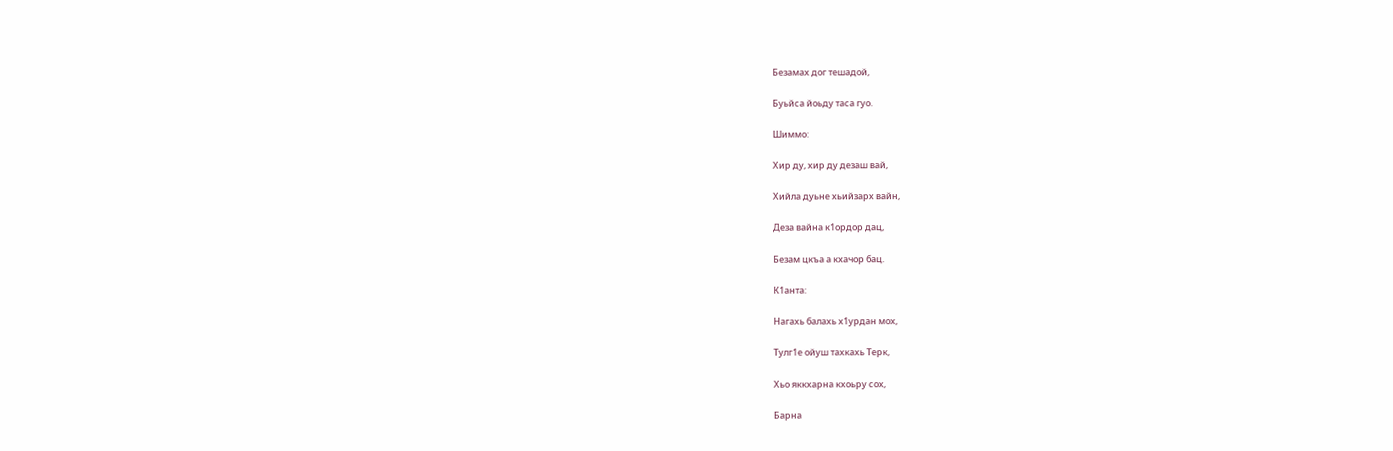Безамах дог тешадой,

Буьйса йоьду таса гуо.

Шиммо:

Хир ду, хир ду дезаш вай,

Хийла дуьне хьийзарх вайн,

Деза вайна к1ордор дац,

Безам цкъа а кхачор бац.

К1анта:

Нагахь балахь х1урдан мох,

Тулг1е ойуш тахкахь Терк,

Хьо яккхарна кхоьру сох,

Барна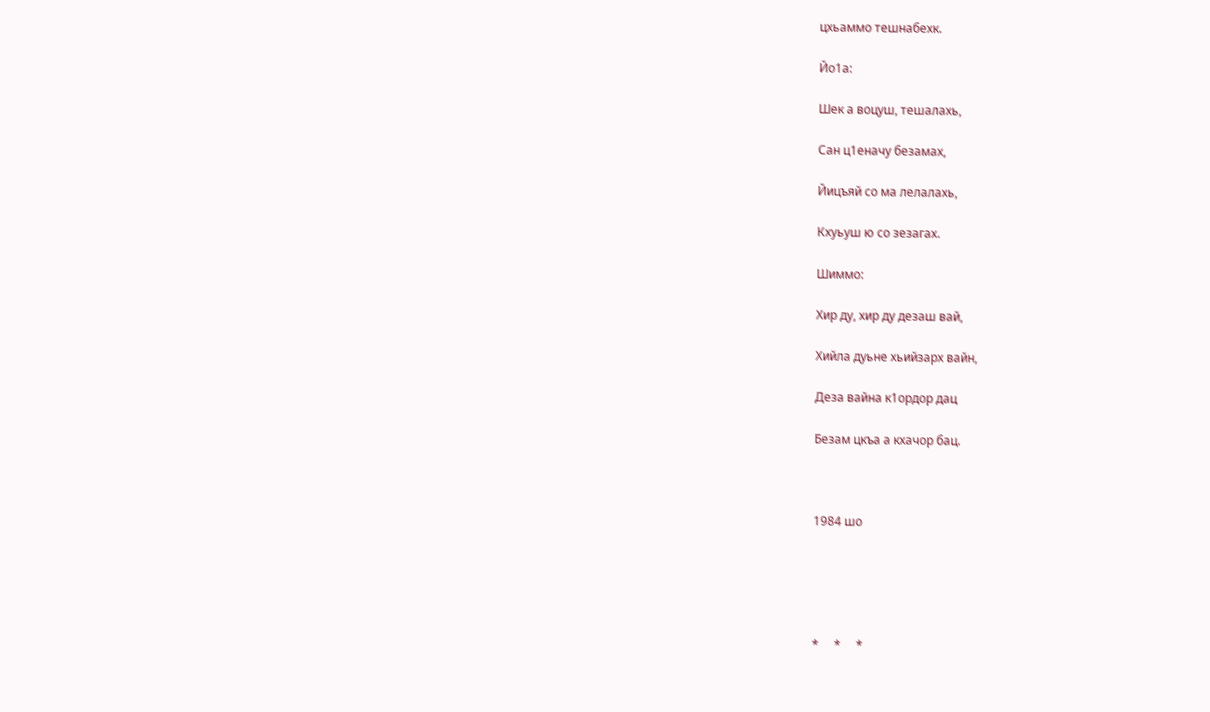цхьаммо тешнабехк.

Йо1а:

Шек а воцуш, тешалахь,

Сан ц1еначу безамах,

Йицъяй со ма лелалахь,

Кхуьуш ю со зезагах.

Шиммо:

Хир ду, хир ду дезаш вай,

Хийла дуьне хьийзарх вайн,

Деза вайна к1ордор дац

Безам цкъа а кхачор бац.



1984 шо





*     *     *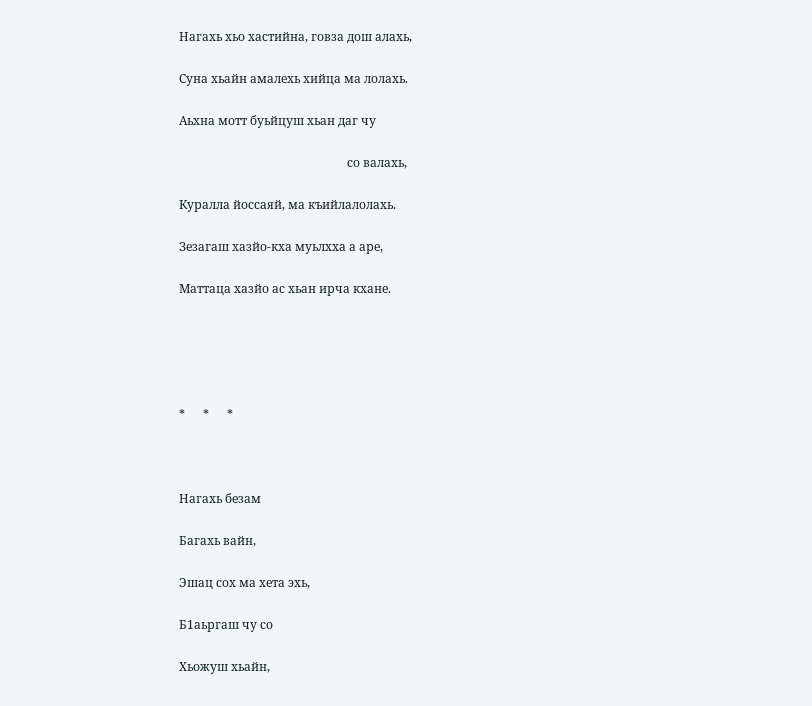Нагахь хьо хастийна, говза дош алахь,

Суна хьайн амалехь хийца ма лолахь.

Аьхна мотт буьйцуш хьан даг чу

                                                        со валахь,

Куралла йоссаяй, ма къийлалолахь.

Зезагаш хазйо-кха муьлхха а аре,

Маттаца хазйо ас хьан ирча кхане.





*      *      *



Нагахь безам

Багахь вайн,

Эшац сох ма хета эхь,

Б1аьргаш чу со

Хьожуш хьайн,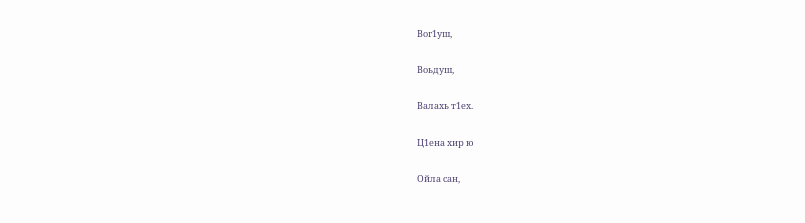Вог1уш,

Воьдуш,

Валахь т1ех.

Ц1ена хир ю

Ойла сан,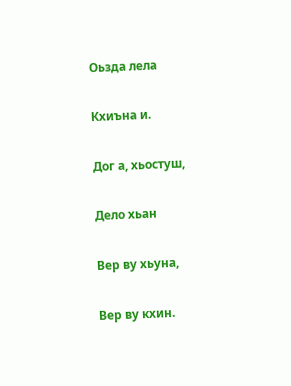Оьзда лела

Кхиъна и.

Дог а, хьостуш,

Дело хьан

Вер ву хьуна,

Вер ву кхин.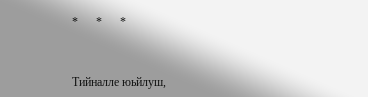*      *      *



Тийналле юьйлуш,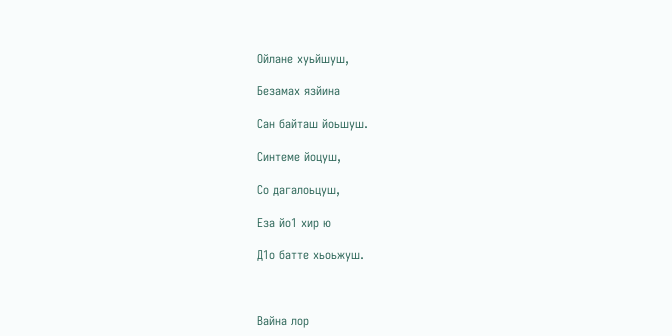Ойлане хуьйшуш,

Безамах язйина

Сан байташ йоьшуш.

Синтеме йоцуш,

Со дагалоьцуш,

Еза йо1 хир ю

Д1о батте хьоьжуш.



Вайна лор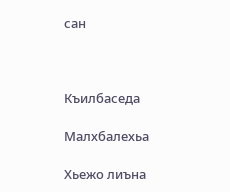сан



Къилбаседа

Малхбалехьа

Хьежо лиъна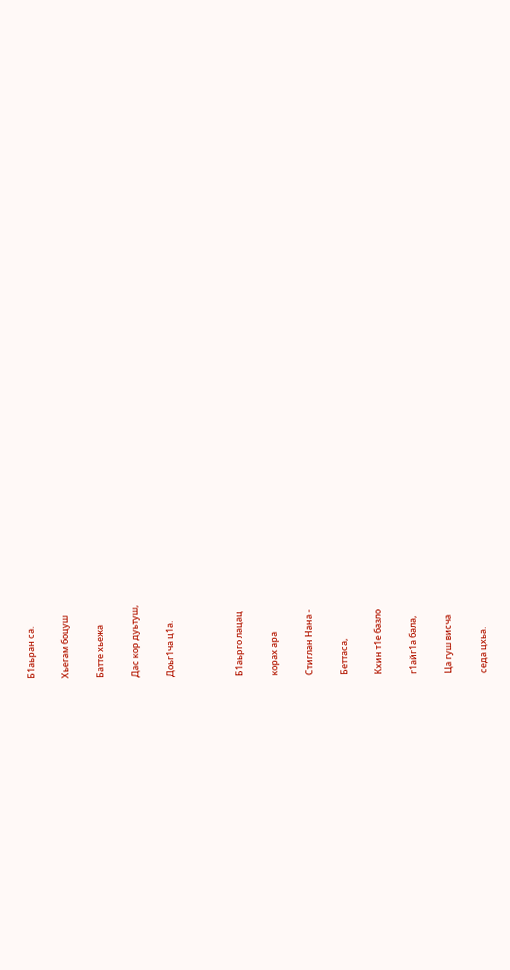Б1аьран са.

Хьегам боцуш

Батте хьежа

Дас кор дуьтуш,

Доьг1ча ц1а.



Б1аьрго лацац

корах ара

Стиглан Нана -

Беттаса,

Кхин т1е базло

г1айг1а бала,

Ца гуш висча

седа цхьа.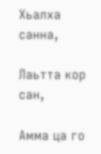Хьалха санна,

Лаьтта кор сан,

Амма ца го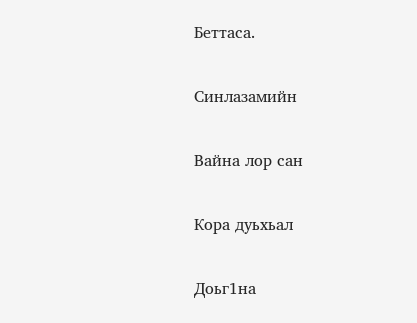Беттаса.

Синлазамийн

Вайна лор сан

Кора дуьхьал

Доьг1на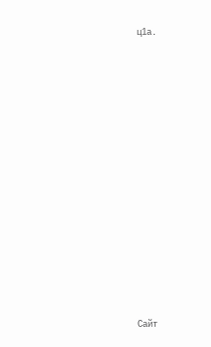ц1а.















Сайт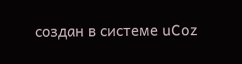создан в системе uCoz